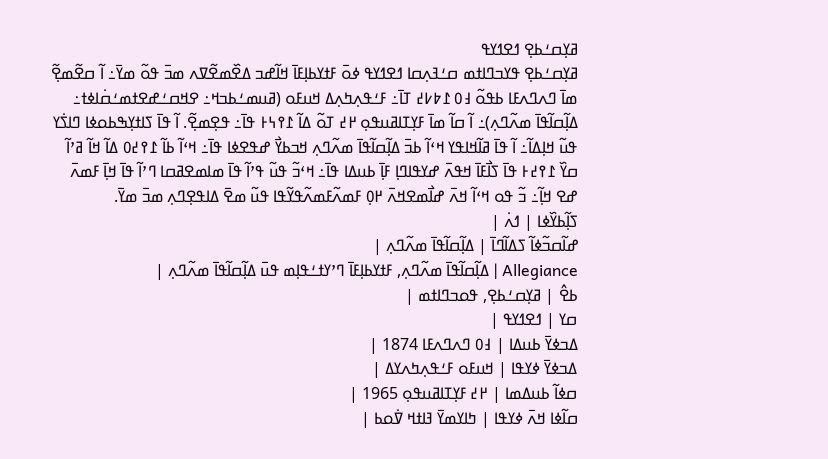ߥߌ߲ߛߑߕߐ߲ ߗߐߗߌߟ
ߥߌ߲ߛߑߕߐ߲ ߟߌߏߣߊߙߘ ߛߑߔߍ߲ߛߊ ߗߐߗߌߟ ߦߋ߫ ߓߙߌߕߊ߲ߓߊ߫ ߞߊ߬ߝߏ ߡߐ߰ߘߐ߬ߜߍ ߘߏ߫ ߟߋ߬ ߘߌ߫߸ ߊ߬ ߛߐ߬ߘߐ߲߬ ߘߊ߫ ߣߍߣߍߓߊ ߕߟߋ߬ ߃߀ ߁߈߇߄ ߠߊ߫߸ ߓߑߟߍ߲ߤߍ߲ߡ ߞߎߓߋ (ߥߎߘߑߕߏߞ߸ ߐߞߛߑߝߐߙߘߑߛ߭ߊߦߙ߸ ߡߊ߲߬ߛߊ߬ߟߊ߫ ߘߍ߬ߣߍ߲)߸ ߊ߬ ߛߊ߬ ߘߊ߫ ߓߌ߲ߠߊߥߎߟߋ߲ ߂߄ ߠߋ߬ ߡߊ߬ ߁߉߆߅ ߟߊ߫߸ ߟߐ߲ߘߐ߲߬. ߊ߬ ߟߊ߫ ߖߊߙߌ߲ߒߕߋߦߊ ߣߊߖ߭ߌ ߟߎ߬ ߞߊ߲ߡߊ߬߸ ߊ߬ ߟߊ߫ ߥߊ߬ߞߊߟߌ ߞߵߊ߬ ߕߏ߫ ߡߊ߲߬ߛߊ߬ߟߊ߫ ߘߍ߬ߣߍ߲ ߞߏߕߌ߯ ߝߟߐߦߊ ߟߊ߫߸ ߞߵߊ߬ ߕߊ߬ ߁߉߄߀ ߡߊ߬ ߞߊ߬ ߥߴߊ߬ ߛߌ߰ ߁߉߄߅ ߟߊ߫ ߖߊ߯ߓߊ߫ ߞߟߍ߫ ߝߌߟߊߣߊ߲ ߓߊ߲߫ ߕߎߡߊ ߟߊ߫߸ ߞߵߏ߬ ߟߎ߬ ߟߴߊ߬ ߟߊ߫ ߘߊߘߐߥߛߊ ߣߴߊ߬ ߟߊ߫ ߞߊ߲߫ ߓߘߍ߫ ߝߐ ߞߊ߲߬߸ ߏ߬ ߟߋ ߞߵߊ߬ ߞߍ߫ ߝߊ߯ߘߐߞߍ߫ ߂߀߲ ߓߘߍ߬ߓߘߍ߬ߟߌ߬ߟߊ ߟߎ߬ ߘߐ߫ ߡߊߟߐ߲ߣߍ߲ ߘߏ߫ ߘߌ߫.
ߖߊ߲߬ߕߌ߰ߦߊ | ߗߍ߭ |
ߝߊ߬ߛߏ߬ߦߊ߬ ߖߡߊ߬ߣߊ߫ | ߡߊ߲߬ߛߊ߬ߟߊ߫ ߘߍ߬ߣߍ߲ |
Allegiance | ߡߊ߲߬ߛߊ߬ߟߊ߫ ߘߍ߬ߣߍ߲, ߓߙߌߕߊ߲ߓߊ߫ ߣߴߌߙߑߟߊ߲ߘ ߟߎ߫ ߡߊ߲߬ߛߊ߬ߟߊ߫ ߘߍ߬ߣߍ߲ |
ߕߐ߮ | ߥߌ߲ߛߑߕߐ߲, ߟߋߏߣߊߙߘ |
ߛߌ | ߗߐߗߌߟ |
ߡߏߦߌ߫ ߕߎߡߊ | ߃߀ ߣߍߣߍߓߊ 1874 |
ߡߏߦߌ߫ ߦߌߟߊ | ߞߎߓߋ ߓߑߟߍ߲ߤߍߌߡ |
ߛߦߊ߬ ߕߎߡߘߊ | ߂߄ ߓߌ߲ߠߊߥߎߟߋ߲ 1965 |
ߛߊ߬ߦߊ ߞߍ߫ ߦߌߟߊ | ߤߊߌߘߌ߫ ߔߊߙߞ ߜ߭ߋߕ |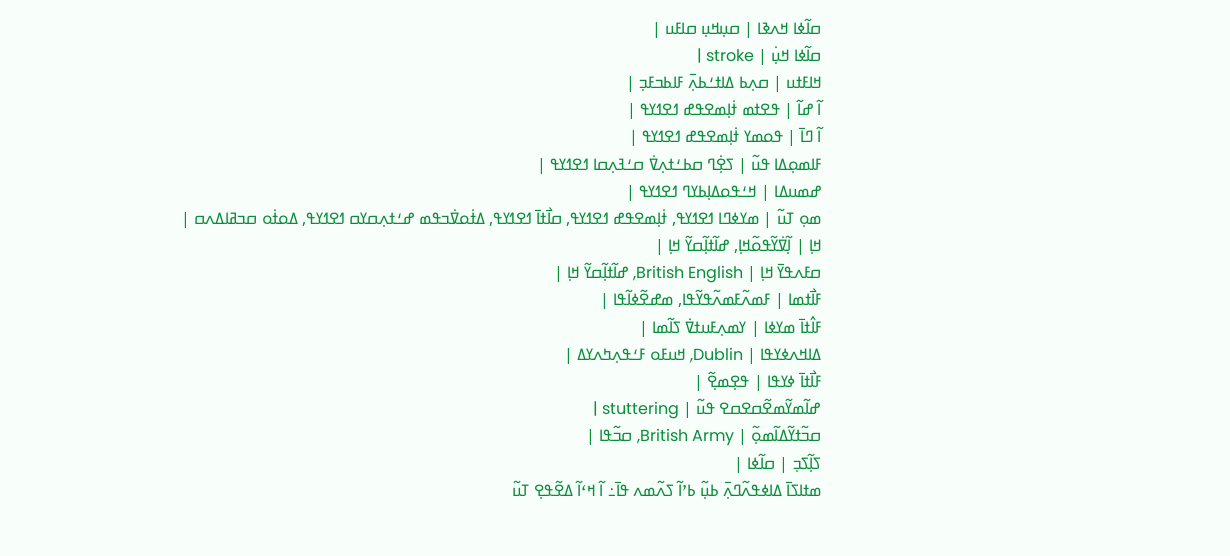ߛߊ߬ߦߊ ߞߍߢߊ | ߛߎ߲ߞߎ߲ ߛߊߓߎ |
ߛߊ߬ߦߊ ߞߎ߲߭ | stroke |
ߞߊߓߙߎ | ߛߍ߲ߕ ߡߊߙߑߕߍ߲߫ ߓߊߕߏߓߏ߲ |
ߊ߬ ߝߊ߬ | ߟߐߙߘ ߙ߭ߊ߲ߘߐߟߝ ߗߐߗߌߟ |
ߊ߬ ߣߊ߫ | ߟߋߘߌ ߙ߭ߊ߲ߘߐߟߝ ߗߐߗߌߟ |
ߓߊߘߋ߲ߡߊ ߟߎ߬ | ߖߐ߲߭ߣ ߛߕߑߙߍ߲ߜ߭ ߛߑߔߍ߲ߛߊ ߗߐߗߌߟ |
ߝߘߎߡߊ | ߞߑߟߋߡߊ߲ߕߌߣ ߗߐߗߌߟ |
ߘߋ߲ ߠߎ߬ | ߘߌߦߣߊ ߗߐߗߌߟ, ߙ߭ߊ߲ߘߐߟߝ ߗߐߗߌߟ, ߛߊ߯ߙߊ߫ ߗߐߗߌߟ, ߡߙ߭ߋߜ߭ߏߟߘ ߝߑߙߍ߲ߛߌߛ ߗߐߗߌߟ, ߡߋߙ߭ߋ ߛߏߥߊߡߍߛ |
ߞߊ߲ | ߊ߲߬ߜ߭ߌ߬ߟߋ߬ߞߊ߲, ߝߊ߬ߙߊ߲߬ߛߌ߬ ߞߊ߲ |
ߛߓߍߟߌ߫ ߞߊ߲ | British English, ߝߊ߬ߙߊ߲߬ߛߌ߬ ߞߊ߲ |
ߓߊ߯ߙߘߊ | ߓߘߍ߬ߓߘߍ߬ߟߌ߬ߟߊ, ߘߝߐ߬ߦߊ߬ߟߊ |
ߓߊ߮ߙߊ߫ ߘߌߦߊ | ߌߘߍ߲ߓߎߙߜ߭ ߖߊ߬ߘߊ |
ߡߊߞߍߦߌߟߊ | Dublin, ߞߎߓߋ ߓߑߟߍ߲ߤߍߌߡ |
ߓߊ߯ߙߊ߫ ߦߌߟߊ | ߟߐ߲ߘߐ߲߬ |
ߝߊ߬ߘߌ߬ߘߐ߬ߛߐߛߐ ߟߎ߬ | stuttering |
ߛߏ߬ߙߌ߬ߡߊ߬ߘߋ߲߬ | British Army, ߛߏ߬ߟߊ |
ߖߊ߲߬ߖߏ߲ | ߛߊ߬ߦߊ |
ߘߙߊߖߊ߫ ߡߊߦߟߍ߬ߣߍ߲߫ ߕߎ߲߬ ߕߴߊ߬ ߖߍ߬ߘߍ ߟߊ߫߸ ߊ߬ ߞߵߊ߬ ߡߐ߬ߟߐ߲ ߠߎ߬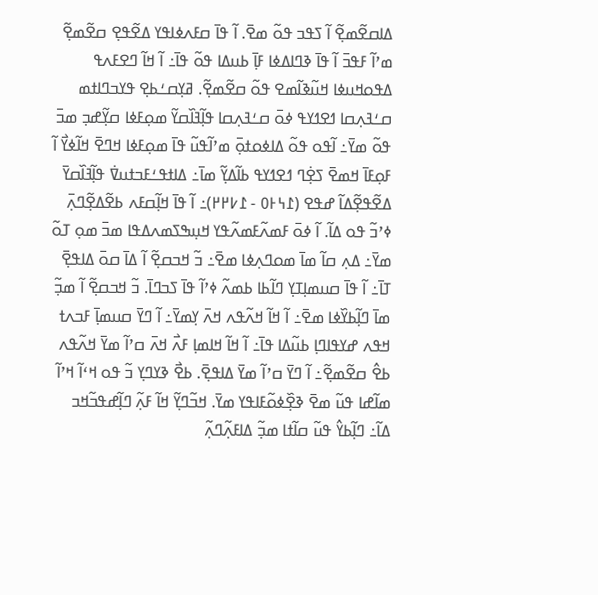ߡߊߛߐ߬ߘߐ߲߬ ߊ߬ ߖߟߏ ߟߋ߬ ߘߐ߫. ߊ߬ ߟߊ߫ ߛߓߍߦߊߟߌ ߡߐ߬ߟߐ߲ ߛߐ߬ߘߐ߲߬ ߘߴߊ߬ ߓߟߏ߫ ߊ߬ ߟߊ߫ ߢߣߊߡߦߊ ߓߊ߲߫ ߕߎߡߊ ߟߋ߬ ߟߊ߫߸ ߊ߬ ߞߊ߬ ߣߐߓߍߟ ߡߟߋߞߎߦߊ ߞߎ߬ߢߊ߬ߘߐ ߟߋ߬ ߛߐ߬ߘߐ߲߬. ߥߌ߲ߛߑߕߐ߲ ߟߌߏߣߊߙߘ ߛߑߔߍ߲ߛߊ ߗߐߗߌߟ ߦߋ߫ ߛߑߔߍ߲ߛߊ ߟߊ߲߬ߔߊ߰ߛߌ߬ ߘߋ߲ߓߦߊ ߛߌ߲߬ߝߏ߲ ߘߏ߫ ߟߋ߬ ߘߌ߫߸ ߊ߬ߟߋ ߟߋ߬ ߡߊߦߋߙߋ߲߫ ߘߴߊ߬ߟߎ߬ ߟߊ߫ ߘߋ߲ߓߦߊ ߞߣߐ߫ ߞߊ߬ߦߌ߯ ߊ߬ ߓߋ߲ߓߊ߫ ߞߘߐ߫ ߖߐ߲߭ߣ ߗߐߗߌߟ ߕߊ߬ߡߌ߲߬ ߘߊ߫߸ ߡߊߙߟߑߓߏߙߎߜ߭ ߟߊ߲߬ߔߊ߰ߛߌ߫ ߡߐ߬ߟߐ߲߬ߡߊ߬ ߝߟߐ (߁߆߅߀ - ߁߇߂߂)߸ ߊ߬ ߟߊ߫ ߞߊ߲߬ߛߓߍ ߕߐ߬ߡߐ߲߬ߣߍ߲߫ ߦߴߏ߬ ߟߋ ߡߊ߬. ߊ߬ ߦߋ߫ ߓߘߍ߬ߓߘߍ߬ߟߌ ߞߎ߲ߒߖߘߍߡߟߊ ߘߏ߫ ߘߋ߲ ߠߋ߬ ߘߌ߫߸ ߡߍ߲ ߛߊ߬ ߘߊ߫ ߘߋߣߍ߲ߦߊ ߘߐ߫߸ ߏ߬ ߞߏߛߐ߲߬ ߊ߬ ߡߊ߫ ߛߋ߫ ߡߊߟߐ߲߫ ߠߊ߫߸ ߊ߬ ߟߊ߫ ߛߎߘߊ߲ߠߌ߲ ߣߊ߬ߕߊ ߕߘߍ߬ ߦߴߊ߬ ߟߊ߫ ߖߏߣߊ߫. ߏ߬ ߞߏߛߐ߲߬ ߊ߬ ߘߏ߲߬ ߘߊ߫ ߣߊ߲߬ߕߌ߰ߦߊ ߘߐ߫߸ ߊ߬ ߞߊ߬ ߞߍ߬ߟߍ ߞߍ߫ ߌ߲ߘߌ߫߸ ߊ߬ ߣߌ߫ ߛߎߘߊ߲߫ ߓߏߍߙ ߞߟߍ ߝߌߟߊߣߊ߲ ߕߎ߬ߡߊ ߟߊ߫߸ ߊ߬ ߞߊ߬ ߞߊߘߊ߲ ߓߍ߯ ߞߍ߫ ߛߴߊ߬ ߘߌ߫ ߞߍ߬ߟߍ ߕߐ߮ ߛߐ߬ߘߐ߲߬߸ ߊ߬ ߣߌ߫ ߛߴߊ߬ ߘߌ߫ ߡߊߟߐ߲߫. ߕߐ߯ ߢߌߣߌ߲ ߏ߬ ߟߋ ߞߵߊ߬ ߞߴߊ߬ ߘߊ߬ߝߊ ߟߎ߬ ߘߐ߫ ߢߐ߲߰ߦߋ߬ߓߊߟߌ ߘߌ߫. ߞߏ߬ߣߌ߲߬ ߞߊ߬ ߓߍ߲߬ ߣߊ߲߬ߝߟߏ߬ߞߏ ߡߊ߬߸ ߣߊ߲߬ߕߌ߮ ߟߎ߬ ߛߊ߬ߙߊ ߘߏ߲߬ ߡߊߓߍ߲߬ߣߍ߲߬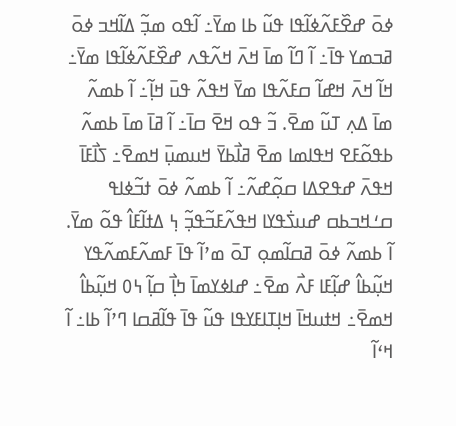ߦߋ߫ ߝߐ߰ߓߍ߬ߦߊ߬ߟߊ ߟߎ߬ ߕߊ ߘߌ߫߸ ߊ߬ߟߋ ߘߏ߲߬ ߡߊ߬ߞߏ ߦߋ߫ ߥߏߘߌ ߟߊ߫߸ ߊ߬ ߣߊ߬ ߘߊ߫ ߞߍ߫ ߞߍ߬ߟߍ ߝߐ߰ߓߍ߬ߦߊ߬ߟߊ ߘߌ߫߸ ߞߊ߬ ߞߍ߫ ߞߝߊ߬ ߛߓߍ߬ߟߊ ߘߌ߫ ߞߟߍ߬ ߟߎ߫ ߞߊ߲߬߸ ߊ߬ ߕߘߍ߬ ߘߊ߫ ߡߍ߲ ߠߎ߬ ߘߐ߫. ߏ߬ ߟߋ ߞߐ߫ ߛߊ߫߸ ߊ߬ ߥߊ߫ ߘߊ߫ ߕߘߍ߬ ߕߟߋ߬ߓߐ ߞߟߊߘߊ ߘߐ߫ ߥߊ߯ߕߌ߫ ߞߎߘߎ߲߫ ߞߘߐ߫߸ ߖߊ߯ߓߊ߫ ߞߟߍ߫ ߝߟߐߡߊ ߛߋ߲߬ߝߍ߬߸ ߊ߬ ߕߘߍ߬ ߦߋ߫ ߙߏ߬ߦߊߟ ߛߑߞߏߕߛ ߝߎߖ߭ߟߌߊ ߞߟߍ߬ߓߏ߬ߟߏ߲߬ ߆߲ ߡߙߊ߬ߓߊ߮ ߟߋ߬ ߘߌ߫. ߊ߬ ߕߘߍ߬ ߦߋ߫ ߥߛߊ߬ߘߋ߲ ߠߋ߫ ߘߴߊ߬ ߟߊ߫ ߓߘߍ߬ߓߘߍ߬ߟߌ ߞߎ߲߬ߕߊ߮ ߝߊ߲߬ߓߊ ߓߍ߯ ߘߐ߫߸ ߝߊߦߌߘߊ߫ ߤߊ߲߯ ߛߊ߲߬ ߆߀ ߞߎ߲߬ߕߊ߮ ߞߘߐ߫߸ ߞߙߎߞߊ߫ ߞߊ߲ߠߊߓߌߟߊ ߟߎ߬ ߟߊ߫ ߟߊ߬ߥߛߊ ߣߴߊ߬ ߕߊ߸ ߊ߬ ߞߵߊ߬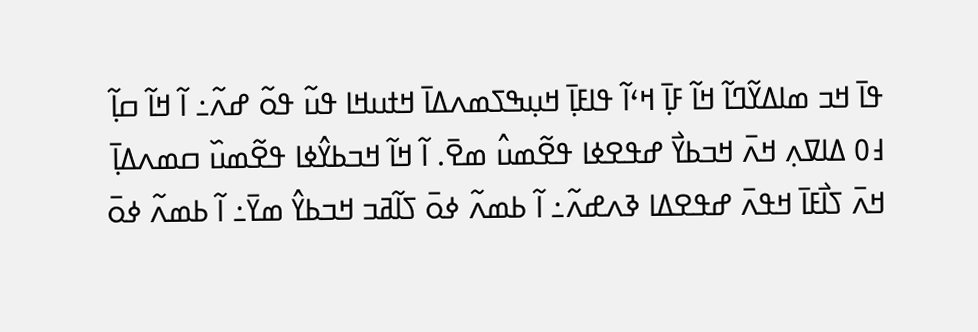ߟߊ߫ ߞߏ ߘߊߡߌ߬ߣߊ߬ ߞߊ߬ ߓߊ߲߫ ߞߵߊ߬ ߟߊߓߊ߲߫ ߞߎ߲ߒߖߘߍߡߊ߫ ߞߙߎߞߊ ߟߎ߬ ߟߋ߬ ߝߍ߬߸ ߊ߬ ߞߊ߬ ߛߊ߲߬ ߃߀ ߡߊߜߍ߲ ߞߍ߫ ߞߏߕߌ߯ ߝߟߐߦߊ ߟߐ߬ߘߎ߮ ߘߐ߫. ߊ߬ ߞߊ߬ ߞߏߕߌ߮ߦߊ ߟߐ߬ߘߎ߰ ߛߘߍߡߊ߲߫ ߞߍ߫ ߖߊ߯ߓߊ߫ ߞߟߍ߫ ߝߟߐߡߊ ߢߍߝߍ߬߸ ߊ߬ ߕߘߍ߬ ߦߋ߫ ߖߊ߬ߥߏ ߞߏߕߌ߮ ߘߌ߫߸ ߊ߬ ߕߘߍ߬ ߦߋ߫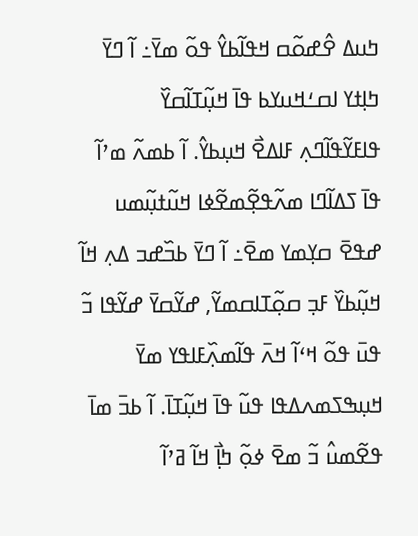ߤߎߡ ߐ߮ߝߋ߬ߛ ߞߟߊ߬ߕߌ߮ ߟߋ߬ ߘߌ߫߸ ߊ߬ ߣߌ߫ ߤߊ߲ߙߌ ߊߛߑߞߎߌߕ ߟߊ߫ ߞߎ߲߬ߠߊ߬ߛߌ߰ ߟߊߓߌ߬ߟߊ߬ߣߍ߲ ߓߊߡߐ߯ ߞߎ߲ߕߌ߮. ߊ߬ ߕߘߍ߬ ߘߴߊ߬ ߟߊ߫ ߖߡߊ߬ߣߊ ߘߍ߬ߟߐ߲߬ߘߐ߬ߦߊ ߞߎ߬ߙߎ߲߬ߘߎ ߝߟߐ߫ ߛߌ߲ߘߌ ߘߐ߫߸ ߊ߬ ߣߌ߫ ߕߏ߰ߝߏ ߡߍ߲ ߞߊ߬ ߞߎ߲߬ߕߌ߰ ߓߏ߲ ߛߋ߲߬ߠߊߛߘߌ߬, ߝߌ߬ߛߌ߫ ߝߌ߬ߟߊ ߏ߬ ߟߎ߫ ߟߋ߬ ߞߵߊ߬ ߞߍ߫ ߟߊ߬ߘߍ߲߰ߓߊߟߌ ߘߌ߫ ߞߎ߲ߒߖߘߍߡߟߊ ߟߎ߬ ߟߊ߫ ߞߎ߲߬ߠߊ߫. ߊ߬ ߕߏ߫ ߘߊ߫ ߟߐ߬ߘߎ߮ ߏ߬ ߘߐ߫ ߦߋ߲߬ ߤߊ߲߯ ߞߊ߬ ߥߴߊ߬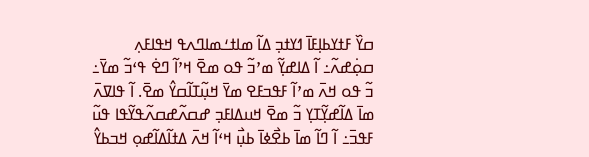ߛߌ߰ ߓߙߌߕߊ߲ߓߊ߫ ߗߌߙߏ߲ ߡߊ߬ ߘߊߙߑߘߊߣߍߟ ߞߟߊߓߍ߲ ߛߋ߲߭ߝߍ߬߸ ߊ߬ ߡߊߝߌ߲߬ ߘߴߏ߬ ߟߋ ߘߐ߫ ߞߴߊ߬ ߣߐ߭ ߟߵߏ߬ ߘߌ߫߸ ߏ߬ ߟߋ ߞߍ߫ ߘߴߊ߬ ߓߟߏߓߐ ߘߌ߫ ߞߎ߲߬ߠߊ߬ߛߌ߮ ߘߐ߫. ߊ߬ ߟߊߜߍ߫ ߘߊ߫ ߡߊ߬ߝߌ߲߬ߠߌ߲ ߏ߬ ߘߐ߫ ߞߎߡߊߓߏ߲ ߝߛߍ߬ߝߛߍ߬ߟߌ߬ߟߊ ߟߎ߬ ߓߟߏ߫߸ ߊ߬ ߣߊ߬ ߘߊ߫ ߕߐ߯ߦߊ߫ ߕߎ߲߯ ߞߵߊ߬ ߞߍ߫ ߡߙߊ߬ߡߊ߬ߝߋ߲ ߞߏߕߌ߮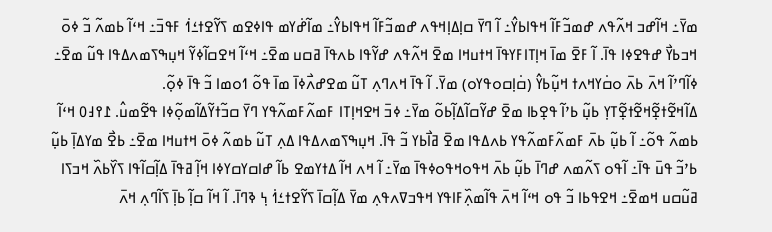ߘߌ߫߸ ߞߊ߬ߝߏ ߞߍ߬ߟߍ ߝߘߏ߬ߓߊ߬ ߞߟߊߕߌ߮߸ ߊ߬ ߣߌ߫ ߛߊ߲ߡߊ߲ߞߟߍ ߝߘߏ߬ߓߊ߬ ߞߟߊߕߌ߮߸ ߘߊ߬ߝ߭ߌߘ ߟߊߦߐߘ ߖߌ߬ߐߙߑߗ߭ ߓߟߏ߫߸ ߞߵߊ߬ ߕߘߍ߬ ߏ߬ ߦߋ߫ ߞߏߕߌ߯ ߝߟߐߦߊ ߟߊ߫. ߊ߬ ߓߐ߫ ߘߊ߫ ߞߊ߲ߠߊߓߌߟߊ߫ ߞߙߎߞߊ ߘߐ߫ ߞߍ߬ߟߍ ߝߌ߬ߟߊ ߕߍߟߊ߫ ߥߛߎ ߘߐ߫߸ ߞߵߊ߬ ߞߐߛߊ߬ߦߌ߬ ߞߎ߲ߒߖߘߍߡߟߊ ߟߎ߬ ߘߐ߫߸ ߦߊ߬ߣߴߊ߬ ߞߍ߫ ߕߍ߫ ߋߛ߭ߌߞߍߙ ߞߎ߲߬ߕߌ߮ (ߛ߭ߊ߲ߛߋߟߌߋ) ߘߌ߫. ߊ߬ ߟߊ߫ ߞߍߣߍ߲ ߠߎ߬ ߘߐߝߍ߯ߦߊ߫ ߘߊ߫ ߟߋ߬ ߗߋߘߊ ߏ߬ ߟߊ߫ ߦߋ߲߬.
ߡߊ߬ߞߐ߬ߙߐ߲߬ߞߐ߬ߙߐ߲߬ߠߌ߲ ߕߎ߲߬ ߕߴߊ߬ ߟߐ߲ߕߊ ߘߐ߫ ߝߌ߬ߛߊ߬ߡߊ߲߬ߕߋ߬ ߘߌ߫߸ ߦߏ߫ ߞߐߞߊ߲ߠߊ ߓߘߍ߬ߓߘߍ߬ߟߌ ߣߌ߫ ߛߏ߬ߙߌ߬ߡߊ߬ߘߋ߲߬ߦߊ ߟߐ߬ߘߎ߮. ߁߉߃߀ ߞߵߊ߬ ߕߘߍ߬ ߟߋ߬߸ ߊ߬ ߕߎ߲߬ ߕߍ߫ ߓߘߍ߬ߓߘߍ߬ߟߌ ߕߍߡߟߊ ߘߐ߫ ߥߊ߯ߕߌ ߏ߬ ߟߊ߫. ߞߎ߲ߒߖߘߍߡߟߊ ߡߍ߲ ߠߎ߬ ߕߘߍ߬ ߦߋ߫ ߞߙߎߞߊ ߘߐ߫߸ ߕߐ߯ ߘߌߡߊ߲߫ ߕߎ߲߬ ߕߴߏ߬ ߟߎ߫ ߟߊ߫߸ ߊ߬ߟߋ ߖߍ߬ߘߍ ߝߣߊ߫ ߕߎ߲߬ ߕߍ߫ ߞߟߋߞߟߋߦߟߊ߫ ߘߌ߫߸ ߊ߬ ߞߍ ߞߊ߬ ߡߙߌߘߐ ߕߊ߬ ߝߊߛߌߛߌߦߊ ߞߊ߲߬ ߥߟߊ߫ ߡߊ߲߬ߛߊ߬ߟߊ ߖߌ߰ߕߍ߰ ߞߏߖߊ ߥߎ߬ߛߎ ߞߘߐ߫߸ ߞߐߟߕߊ ߏ߬ ߟߋ ߞߵߊ߬ ߞߍ߫ ߟߊ߬ߘߍ߲߰ߓߊߟߌ ߞߟߏߜߍߟߍ߲ ߘߌ߫ ߡߊ߲߬ߛߊ߫ ߖߌ߬ߐߙߑߗ߭ ߆߲ ߢߣߊ߫. ߊ߬ ߞߊ߬ ߛߊ߲߬ ߕߊ߲߫ ߖߊ߬ߣߍ߲ ߞߍ߫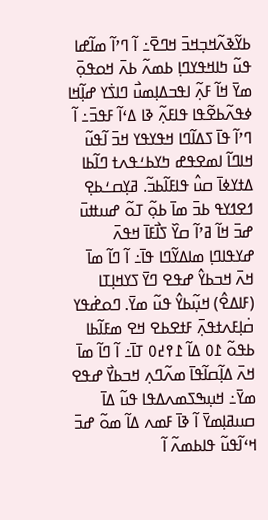ߕߌ߬ߢߍ߬ߞߏ߲ߞߏ߫ ߞߣߐ߫߸ ߊ߬ ߣߴߊ߬ ߘߊ߬ߝߊ ߟߎ߬ ߤߊߞߟߌߣߊ߲ ߕߘߍ߬ ߕߍ߫ ߞߋߟߋ߲߫ ߘߌ߫ ߞߊ߬ ߓߍ߲߬ ߊߟߏߡߊ߲ߘߎ߯ ߣߊߖ߭ߌ ߝߊ߲߬ߞߊ ߦߟߍ߬ߕߐ߬ߟߊ ߟߊߓߍ߲߬ ߢߊ ߡߵߊ߬ ߓߟߏ߫߸ ߊ߬ ߣߴߊ߬ ߟߊ߫ ߖߡߊ߬ߣߊ ߞߟߌߟߌ ߞߏ߫ ߊ߬ߟߎ߬ ߞߊߣߊ߬ ߊߘߐߟߝ ߤߌߕߑߟߍߙ ߣߊ߬ߕߊ ߡߙߌߦߊ߫ ߛߎ߮ ߟߊߓߊ߬ߕߏ߬. ߥߌ߲ߛߑߕߐ߲ ߗߐߗߌߟ ߕߏ߫ ߘߊ߫ ߕߋ߲߬ ߠߋ߬ ߝߎߚߎ߫ ߝߏ߫ ߞߊ߬ ߥߴߊ߬ ߛߌ߰ ߖߊ߯ߓߊ߫ ߞߟߍ߫ ߝߌߟߊߣߊ߲ ߘߊߡߌ߬ߣߊ ߟߊ߫߸ ߊ߬ ߣߊ߬ ߘߊ߫ ߞߍ߫ ߞߏߕߌ߮ ߝߟߐ ߣߌ߫ ߖߌߞߊ߲ߠߊ (ߓߊߡߐ߮) ߞߎ߲߬ߕߌ߮ ߟߎ߬ ߘߌ߫. ߣߋߝ߭ߟߌ ߛ߭ߊ߲ߓߍߙߟߍ߲߫ ߓߙߐߕߐ ߞߐ ߘߓߊ߬ߕߊ ߕߟߋ߬ ߁߀ ߡߊ߬ ߁߉߄߀ ߠߊ߫߸ ߊ߬ ߣߊ߬ ߘߊ߫ ߞߍ߫ ߡߊ߲߬ߛߊ߬ߟߊ߫ ߘߍ߬ߣߍ߲ ߞߏߕߌ߯ ߝߟߐ ߘߌ߫߸ ߞߎ߲ߒߖߘߍߡߟߊ ߟߎ߬ ߡߊ߫ ߛߎߥߊ߲ߘߌ߫ ߊ߬ ߢߊ߫ ߓߘߍ ߡߊ߬ ߘߋ߬ ߝߏ߫ ߞߵߊ߬ߟߎ߬ ߟߊߕߘߍ߬ ߊ߬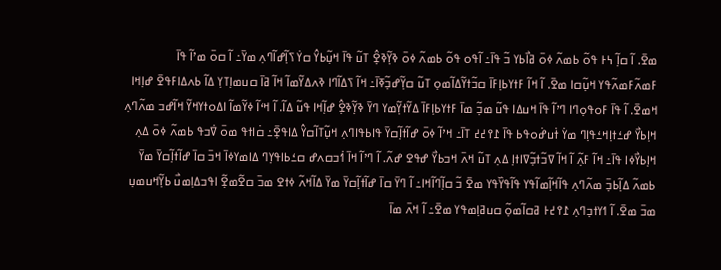ߘߐ߫. ߊ߬ ߛߊ߲߬ ߆߅ ߟߋ߬ ߕߘߍ߬ ߦߋ߫ ߥߊ߯ߕߌ ߏ߬ ߟߊ߫߸ ߊ߬ߟߋ ߟߋ߬ ߕߘߍ߬ ߦߋ߫ ߢߌ߲߬ߢߐ߲߮ ߠߎ߬ ߟߊ߫ ߞߎ߲߬ߕߌ߮ ߛߌ߭ ߖߊ߲߬ߝߊ߬ߣߍ߲ ߘߌ߫߸ ߊ߬ ߛߋ߫ ߘߴߊ߬ ߟߊ߫ ߓߘߍ߬ߓߘߍ߬ߟߌ ߞߎ߲߬ߛߊ ߘߐ߫. ߊ߬ ߞߊ߬ ߓߙߌߕߊ߲ߓߊ߫ ߛߏ߬ߙߌ߬ߡߊ߬ߘߋ߲ ߠߎ߬ ߛߌ߲߬ߝߏ߲߬ߧߊ߫߸ ߞߊ߬ ߖߡߊ߬ߣߊ ߢߍߡߌ߬ߘߊ߬ ߞߊ߬ ߥߊ߫ ߛߎߘߊ߲ߠߌ߲ ߡߊ߬ ߕߍߡߊߓߟߐ߫ ߝߊ߲ߞߊ ߞߘߐ߫. ߊ߬ ߟߊ߫ ߓߋߟߋ߲ߣߊ ߣߴߊ߬ ߟߊ߫ ߞߎߡߊ ߟߎ߬ ߘߏ߲߬ ߘߊ߫ ߓߙߌߕߊ߲ߓߊ߫ ߡߌ߬ߙߌ߲߬ߘߌ ߣߌ߫ ߢߌ߲߬ߢߐ߲߮ ߝߊ߲߬ߞߊ ߟߎ߬ ߡߊ߬. ߊ߬ ߞߵߊ߬ ߦߌ߬ߘߊ߬ ߊߡߋߙߌߞߌ߬ ߞߊ߬ߝߏ ߘߍ߬ߣߍ߲ ߞߊ߲ߕߌ߯ ߝߑߙߊ߲ߞߑߟߊ߲ߣ ߘߌ߭ ߙ߭ߎߝ߭ߋߟߕ ߟߊ߫ ߁߉߄߄ ߠߊ߫߸ ߞߴߊ߬ ߦߋ߫ ߝߊ߬ߙߊ߲߬ߛߌ߫ ߟߊߕߟߊߣߍ߲ ߞߎ߲߬ߠߊ߬ߛߌ߮ ߡߊߟߐ߲߫߸ ߛ߭ߊߙߟ ߘߋ߫ ߜ߭ߏߟ ߕߘߍ߬ ߦߋ߫ ߡߍ߲ ߞߊ߲ߕߌ߯ߦߊ ߟߊ߫߸ ߞߊ߬ ߓߍ߲߬ ߊ߬ ߞߊ߬ ߜߏ߬ߙߏ߲߬ߜߊߙߊ߲ ߡߍ߲ ߠߎ߬ ߞߍ߫ ߞߏߕߌ߯ ߝߟߐ ߝߍ߬. ߊ߬ ߣߴߊ߬ ߞߊ߫ ߗ߭ߏߛߍߝ ߛߑߕߊߟߌ߲ߣ ߡߊߘߌߦߊ߫ ߞߏ߫ ߛߊ߫ ߝߊ߬ߙߊ߲߬ߛߌ߫ ߘߌ߫ ߕߘߍ߬ ߡߊ߲߬ߕߏ߲߫ ߘߍ߬ߣߍ߲ ߟߊ߬ߞߊ߲߬ߘߊ߬ߟߌ ߟߊ߬ߟߌ߰ߟߌ ߘߐ߫ ߏ߬ ߛߊ߲߬ߣߊ߬ߞߊ߸ ߊ߬ ߣߌ߫ ߛߊ߫ ߝߊ߬ߙߊ߲߬ߛߌ߫ ߘߌ߫ ߡߊ߬ߞߍ߬ ߦߙߐ ߘߏ߫ ߛߐ߬ߘߐ߲߬ ߊߟߏߡߊ߲ߘߎ߯ ߕߌ߲߬ߞߎߘߎ߲ ߘߏ߫ ߘߐ߫. ߊ߬ ߗߌߙߏ߲ߣߍ߲ ߁߉߄߅ ߥߛߊ߬ߘߋ߲߬ ߛߎߥߊ߲ߘߟߌ ߘߐ߫߸ ߊ߬ ߞߍ߫ ߘߊ߫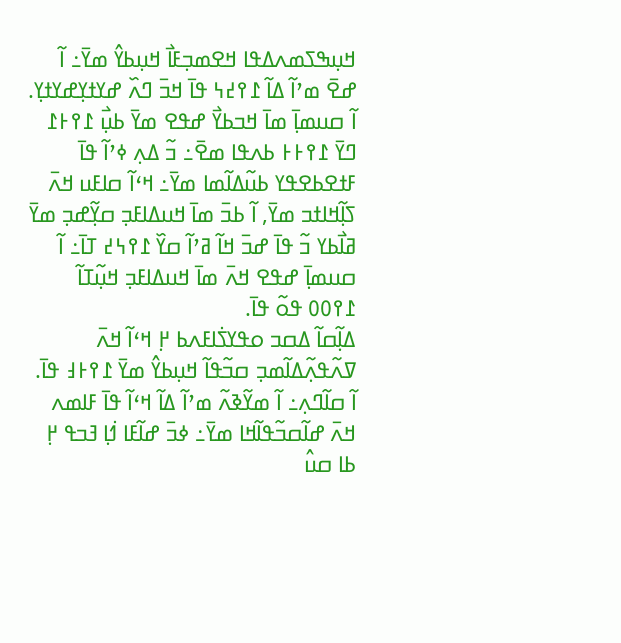ߞߎ߲ߒߖߘߍߡߟߊ ߞߐߘߏ߲ߓߊ߯ ߞߎ߲ߕߌ߮ ߘߌ߫߸ ߊ߬ ߝߐ߫ ߘߴߊ߬ ߡߊ߬ ߁߉߄߆ ߟߊ߫ ߞߏ߫ ߣߍ߰ ߝߌߙߌ߲ߝߌߙߌ߲. ߊ߬ ߛߎߘߊ߲߫ ߘߊ߫ ߞߏߕߌ߯ ߝߟߐ ߘߌ߫ ߕߎ߲߯ ߁߉߅߁ ߣߌ߫ ߁߉߅߅ ߕߍߟߊ ߘߐ߫߸ ߏ߬ ߡߍ߲ ߦߴߊ߬ ߟߊ߫ ߓߙߐߕߐߟߌ ߕߎ߬ߡߊ߬ߘߊ ߘߌ߫߸ ߞߵߊ߬ ߛߊߓߎ ߞߍ߫ ߖߊ߲߬ߞߊߙߏ ߘߌ߫, ߊ߬ ߕߏ߫ ߘߊ߫ ߞߎߡߊߓߏ߲ ߛߌ߲߬ߝߏ߲ ߘߌ߫ ߥߊ߯ߕߌ ߏ߬ ߟߊ߫ ߝߏ߫ ߞߊ߬ ߥߴߊ߬ ߛߌ߰ ߁߉߆߄ ߠߊ߫߸ ߊ߬ ߛߎߘߊ߲߫ ߝߟߐ ߞߍ߫ ߘߊ߫ ߞߎߡߊߓߏ߲ ߞߎ߲߬ߠߊ߬ ߁߉߀߀ ߟߋ߬ ߟߊ߫.
ߡߊ߲߬ߛߊ߬ ߡߛߏ ߋߟߌߖ߭ߊߓߍߕ ߂߲ ߞߵߊ߬ ߞߍ߫ ߜߍ߬ߟߍ߲߬ߡߊ߬ߘߏ߲ ߛߏ߬ߟߊ߬ ߞߎ߲ߕߌ߮ ߘߌ߫ ߁߉߅߃ ߟߊ߫. ߊ߬ ߛߊ߬ߣߍ߲߸ ߊ߬ ߘߌ߬ߢߍ߬ ߘߴߊ߬ ߡߊ߬ ߞߵߊ߬ ߟߊ߫ ߓߊߘߍ ߞߍ߫ ߝߊ߬ߛߏ߬ߟߊ߬ߞߊ ߘߌ߫߸ ߦߏ߫ ߝߊ߬ߓߊ ߗ߭ߊ߲ ߔߏߟ ߂߲ ߕߊ ߛߎ߮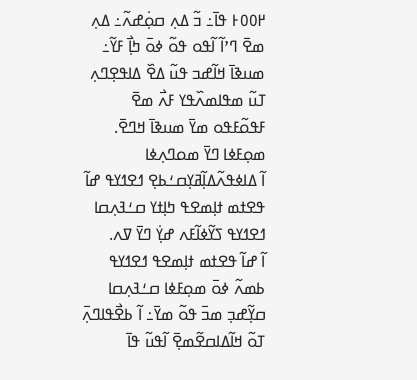߂߀߀߅ ߟߊ߫߸ ߏ߬ ߡߍ߲ ߛߋ߲߭ߝߍ߬߸ ߡߍ߲ ߘߐ߫ ߣߴߊ߬ ߊ߬ߟߋ ߟߋ߬ ߦߋ߫ ߤߊ߲߯ ߓߌ߬߸ ߘߎߢߊ߫ ߞߊ߬ߝߏ ߟߎ߬ ߡߐ߰ ߡߊߟߐ߲ߣߍ߲ ߠߎ߬ ߘߟߊߘߍ߰ߟߌ ߓߍ߯ ߘߐ߫ ߓߟߋ߬ߓߟߋ ߘߌ߫ ߘߎߢߊ߫ ߞߣߐ߫.
ߘߋ߲ߓߦߊ ߣߌ߫ ߘߋߣߍ߲ߦߊ
ߊ߬ ߡߊߦߟߍ߬ߡߊ߲߬ߥߌ߲ߛߑߕߐ߲ ߗߐߗߌߟ ߝߊ߬ ߟߐߙߘ ߙߊ߲ߘߐߟ ߤߊ߲ߙߌ ߛߑߔߍ߲ߛߊ ߗߐߗߌߟ ߖߌ߬ߦߊ߬ߓߍ ߝߌ߲߭ ߣߌ߫ ߜߍ.
ߊ߬ ߝߊ߬ ߟߐߙߘ ߙߊ߲ߘߐߟ ߗߐߗߌߟ ߕߘߍ߬ ߦߋ߫ ߘߋ߲ߓߦߊ ߛߑߔߍ߲ߛߊ ߛߌ߲߬ߝߏ߲ ߘߏ߫ ߟߋ߬ ߘߌ߫߸ ߊ߬ ߕߐ߯ߟߊߣߍ߲߫ ߠߋ߬ ߞߊ߬ߡߊߛߐ߬ߘߐ߲߫ ߊ߬ߟߎ߬ ߟߊ߫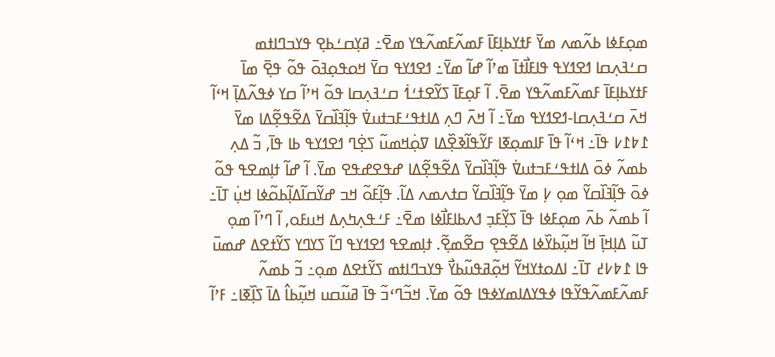ߘߋ߲ߓߦߊ ߕߍ߬ߘߍ ߘߌ߫ ߓߙߌߕߊ߲ߓߊ߫ ߓߘߍ߬ߓߘߍ߬ߟߌ ߘߐ߫߸ ߥߌ߲ߛߑߕߐ߲ ߟߌߏߣߊߙߘ ߛߑߔߍ߲ߛߊ ߗߐߗߌߟ ߟߊߓߊ߯ߙߊ߫ ߘߴߊ߬ ߝߊ߬ ߘߌ߫߸ ߗߐߗߌߟ ߛߌ߫ ߞߋߟߋ߲ߔߋ߫ ߟߋ߬ ߟߐ߲߫ ߘߊ߫ ߓߙߌߕߊ߲ߓߊ߫ ߓߘߍ߬ߓߘߍ߬ߟߌ ߘߐ߫. ߊ߬ ߓߋ߲ߓߊ߫ ߖߌ߬ߐߙߑߗ߭ ߛߑߔߍ߲ߛߊ ߟߋ߬ ߞߴߊ߬ ߛߌ ߦߟߍ߬ߡߊ߲߫ ߞߵߊ߬ ߞߍ߫ ߛߑߔߍ߲ߛߊ-ߗߐߗߌߟ ߘߌ߫߸ ߊ߬ ߞߍ߫ ߣߍ߲ ߡߊߙߟߑߓߏߙߎߜ߭ ߟߊ߲߬ߔߊ߰ߛߌ߫ ߡߐ߬ߟߐ߲߬ߡߊ ߘߌ߫ ߁߈߁߇ ߟߊ߫߸ ߞߵߊ߬ ߟߊ߫ ߓߊߘߋ߲ߧߊ ߓߌ߬ߟߊ߬ߢߐ߲߰ߡߊ ߜߋ߲߭ߞߘߎ߬ ߖߐ߲߭ߣ ߗߐߗߌߟ ߕߊ ߟߊ߫, ߏ߬ ߡߍ߲ ߕߘߍ߬ ߦߋ߫ ߡߊߙߟߑߓߏߙߎߜ߭ ߟߊ߲߬ߔߊ߰ߛߌ߫ ߡߐ߬ߟߐ߲߬ߡߊ ߝߟߐߝߟߐ ߘߌ߫. ߊ߬ ߝߊ߬ ߙߊ߲ߘߐߟ ߟߋ߬ ߦߋ߫ ߟߊ߲߬ߔߊ߰ߛߌ߬ ߘߋ߲ ߇߲ ߘߌ߫ ߟߊ߲߬ߔߊ߰ߛߌ߬ ߛߙߍߘߍ ߡߊ߬. ߟߊ߲߬ߓߋ߬ ߞߏ ߝߌ߬ߛߊ߬ߡߊ߲߬ߕߋ߬ߦߊ ߞߎ߲߭ ߠߊ߫߸ ߊ߬ ߕߘߍ߬ ߕߍ߫ ߘߋ߲ߓߦߊ ߟߊ߫ ߖߌ߲߬ߓߏ߲ ߗߍߕߊߓߊ߯ߦߊ ߘߐ߫߸ ߓߑߟߍ߲ߤߍ߲ߡ ߞߎߓߋ, ߊ߬ ߣߴߊ߬ ߘߋ߲ ߠߎ߬ ߡߊ߲ߞߊ߲߫ ߞߊ߬ ߞߎ߲߬ߕߌ߰ߦߊ ߡߐ߬ߟߐ߲ ߛߐ߬ߘߐ߲߬. ߙߊ߲ߘߐߟ ߗߐߗߌߟ ߣߊ߬ ߖߌߣߌ ߖߌ߬ߙߐߡ ߝߘߎ߫ ߟߊ ߁߈߇߄ ߠߊ߫߸ ߊߡߋߙߌߞߌ߬ ߞߋ߲߬ߥߟߎ߬ߕߌ߯ ߟߌߏߣߊߙߘ ߖߌ߬ߙߐߡ ߘߋ߲߸ ߏ߬ ߕߘߍ߬ ߓߘߍ߬ߓߘߍ߬ߟߌ߬ߟߊ ߦߟߌߡߊߘߌߦߟߊ ߟߋ߬ ߘߌ߫. ߞߏ߬ߣߵߏ߬ ߟߊ߫ ߥߎ߬ߛߎ ߞߎ߲߬ߕߊ߮ ߡߊ߫ ߖߊ߲߰ߧߊ߸ ߓߴߊ߬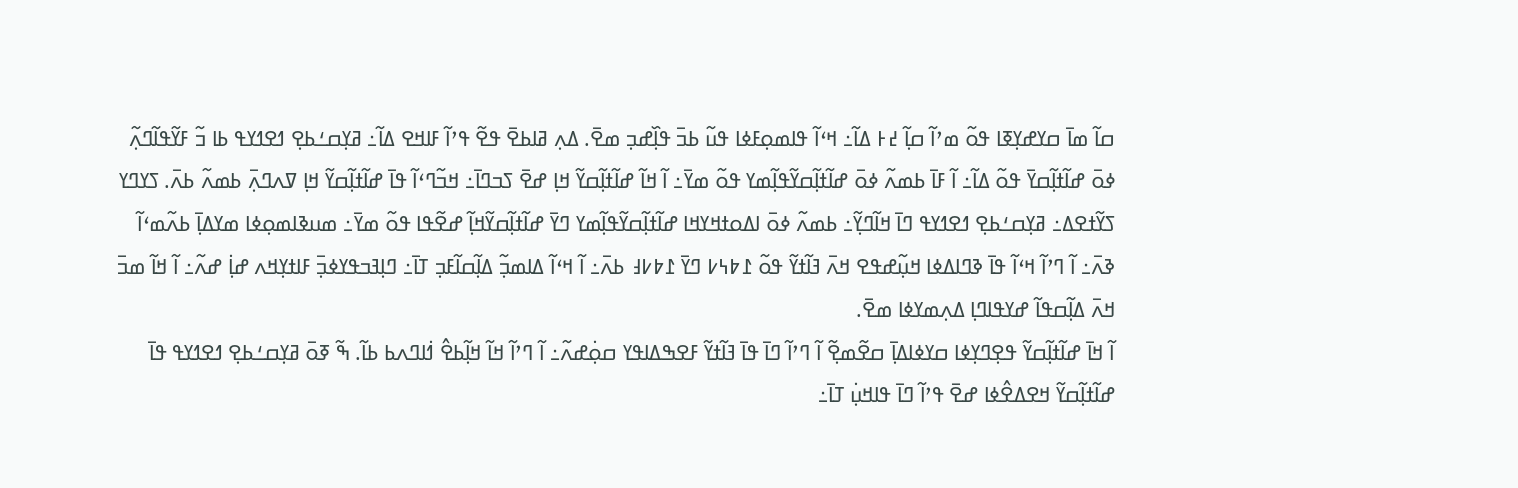ߛߊ߬ ߘߊ߫ ߛߌߝߌ߲ߧߊ ߟߋ߬ ߘߴߊ߬ ߛߊ߲߬ ߄߅ ߡߊ߬߸ ߞߵߊ߬ ߟߊߘߋ߲ߓߦߊ ߟߎ߬ ߕߏ߫ ߟߊ߲߰ߝߏ߲ ߘߐ߫. ߡߍ߲ ߥߊߕߐ߫ ߟߐ߬ ߟߴߊ߬ ߓߊߞߐ ߡߊ߬߸ ߥߌ߲ߛߑߕߐ߲ ߗߐߗߌߟ ߕߊ ߏ߬ ߓߌ߬ߟߊ߬ߣߍ߲߬ ߦߋ߫ ߝߊ߬ߙߊ߲߬ߛߌ߫ ߟߋ߬ ߡߊ߬߸ ߊ߬ ߓߊ߫ ߕߘߍ߬ ߦߋ߫ ߝߊ߬ߙߊ߲߬ߛߌ߬ߟߊ߲߬ߘߌ ߟߋ߬ ߘߌ߫߸ ߊ߬ ߞߊ߬ ߝߊ߬ߙߊ߲߬ߛߌ߬ ߞߊ߲ ߝߐ߫ ߖߏߣߊ߫߸ ߞߏ߬ߣߵߊ߬ ߟߊ߫ ߝߊ߬ߙߊ߲߬ߛߌ߬ ߞߊ߲ ߜߍߣߍ߲߫ ߕߘߍ߬ ߕߍ߫. ߖߌߣߌ ߖߌ߬ߙߐߡ߸ ߥߌ߲ߛߑߕߐ߲ ߗߐߗߌߟ ߣߊ߫ ߞߊ߬ߣߌ߲߬߸ ߕߘߍ߬ ߦߋ߫ ߊߡߋߙߞߌߞߊ ߝߊ߬ߙߊ߲߬ߛߌ߬ߟߊ߲߬ߘߌ ߣߌ߫ ߝߊ߬ߙߊ߲߬ߛߌ߬ߞߊ߲߬ ߝߐ߬ߟߊ ߟߋ߬ ߘߌ߫߸ ߘߎߢߊߘߋ߲ߦߊ ߘߌߡߊ߲߫ ߕߍ߬ߘߵߊ߬ ߢߍ߫߸ ߊ߬ ߣߴߊ߬ ߞߵߊ߬ ߟߊ߫ ߢߣߊߡߦߊ ߞߎ߲߬ߝߟߐ ߞߍ߫ ߔߊ߬ߙߌ߬ ߟߋ߬ ߁߈߆߇ ߣߌ߫ ߁߈߇߃ ߕߍ߫߸ ߊ߬ ߞߵߊ߬ ߡߊߘߏ߲߬ ߡߊ߲߬ߛߊ߬ߓߏ߲ ߠߊ߫߸ ߣߊ߲ߔߏߟߌߦߏ߲߫ ߓߊߙߌ߲ߞߍ ߝߊ߲߭ ߝߍ߬߸ ߊ߬ ߞߊ߬ ߘߏ߫ ߞߍ߫ ߡߊ߲߬ߛߟߊ߬ ߝߌߟߊߣߊ߲ ߡߍ߲ߘߌߦߊ ߘߐ߫.
ߊ߬ ߞߊ߫ ߝߊ߬ߙߊ߲߬ߛߌ߬ ߟߐ߲ߣߌ߲ߦߊ ߛߌߦߊߡߊ߲߫ ߛߐ߬ߘߐ߲߬ ߊ߬ ߣߴߊ߬ ߣߊ߫ ߟߊ߫ ߔߊ߬ߙߌ߬ ߓߐߒߡߊߟߌ ߛߋ߲߭ߝߍ߬߸ ߊ߬ ߣߴߊ߬ ߞߊ߬ ߞߊ߲߬ߕߐ߮ ߗ߭ߊߣߍߕ ߕߊ߬. ߒ߬ ߧߋ߫ ߥߌ߲ߛߑߕߐ߲ ߗߐߗߌߟ ߟߊ߫ ߝߊ߬ߙߊ߲߬ߛߌ߬ ߞߐߡߐ߮ߦߊ ߝߐ߫ ߟߴߊ߬ ߣߊ߫ ߟߊߞߎ߲߭ ߠߊ߫߸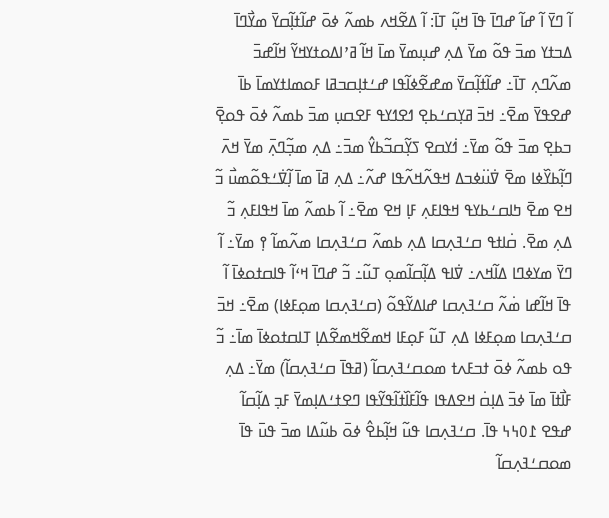ߊ߬ ߣߌ߫ ߊ߬ ߝߊ߬ ߝߣߊ߫ ߟߊ߫ ߞߎ߲߬ ߠߊ߫: ߊ߬ ߡߐ߬ߞߍ ߕߘߍ߬ ߦߋ߫ ߝߊ߬ߙߊ߲߬ߛߌ߫ ߘߌ߯ߣߊ߫ ߡߏߙߌ ߘߏ߫ ߟߋ߬ ߘߌ߫ ߡߍ߲ ߝߎ߲ߘߌ߫ ߘߊ߫ ߞߊ߬ ߥߴߊߡߋߙߌߞߌ߬ ߞߊ߬ߝߏ߫ ߘߍ߬ߣߍ߲ ߠߊ߫߸ ߝߊ߬ߙߊ߲߬ߛߌ߫ ߘߝߐ߬ߦߊ߬ߟߊ ߝߑߙߊ߲ߛߏߥߊ ߓߋߘߊߙߌߘߊ߫ ߕߊ߫ ߝߐߟߌ߫ ߘߐ߫߸ ߞߏ߫ ߥߌ߲ߛߑߕߐ߲ ߗߐߗߌߟ ߓߐߛߎ߲ ߘߏ߫ ߕߘߍ߬ ߦߋ߫ ߟߋߐ߲߫ ߏߕߐ߲ ߘߏ߫ ߟߋ߬ ߘߌ߫߸ ߗ߭ߌߛߐ ߖߌ߲߬ߛߏ߬ߕߌ߮ ߘߏ߫߸ ߡߍ߲ ߘߏ߲߬ߣߍ߲߫ ߘߌ߫ ߞߍ߫ ߣߊ߲߬ߕߌ߰ߦߊ ߘߐ߫ ߜ߭ߎ߳ߦߏߡ ߞߟߍ߬ߞߍ߬ߟߊ ߝߍ߬߸ ߡߍ߲ ߥߊ߫ ߘߊ߫ ߊ߲߬ߜ߭ߑߟߋ߬ߘߎ߯ ߏ߬ ߞߐ ߘߐ߫ ߤߊߛߑߕߌߟ ߞߟߊߓߍ߲ ߓߊ߲ ߞߐ ߘߐ߫߸ ߊ߬ ߕߘߍ߬ ߘߊ߫ ߞߟߊߓߍ߲ ߏ߬ ߡߍ߲ ߘߐ߫. ߛ߭ߊߙߟ ߛߑߔߍ߲ߛߊ ߡߍ߲ ߕߘߍ߬ ߛߑߔߍ߲ߛߊ ߘߍ߬ߘߊ߬ ߉߲ ߘߌ߫߸ ߊ߬ ߣߌ߫ ߘߌߦߣߊ ߡߊ߬ߞߍ߸ ߜ߭ߊߟ ߡߊ߲߬ߛߊ߬ߘߋ߲ ߠߎ߬߸ ߏ߬ ߝߣߊ߫ ߞߵߊ߬ ߟߊߛߙߋߦߊ߫ ߊ߬ ߟߊ߫ ߞߊ߬ߝߊ ߘ߭ߍ߬ ߛߑߔߍ߲ߛߊ ߝߊߡߌ߬ߟߋ߬ (ߛߑߔߍ߲ߛߊ ߘߋ߲ߓߦߊ) ߘߐ߫߸ ߞߏ߫ ߛߑߔߍ߲ߛߊ ߘߋ߲ߓߦߊ ߡߍ߲ ߠߎ߬ ߓߋ߲ߓߊ ߞߘߐ߬ߞߘߐ߬ߡߊ߲ ߠߊߛߙߋߦߊ߫ ߘߊ߫߸ ߏ߬ ߟߋ ߕߘߍ߬ ߦߋ߫ ߙߏߓߍߙ ߘߋߛߑߔߍ߲ߛߊ߬ (ߥߟߊ߫ ߛߑߔߍ߲ߛߊ߬) ߘߌ߫߸ ߡߍ߲ ߓߊ߯ߙߊ߫ ߘߊ߫ ߦߏ߫ ߡߊ߲ߛ߭ ߞߐߡߟߊ ߟߊ߬ߓߊ߰ߙߊ߬ߟߌ߬ߟߊ ߣߐߙߑߡߊ߲ߘߌ߫ ߓߏ߲ ߡߊ߲߬ߛߊ߬ ߝߟߐ ߁߀߆߆ ߟߊ߫. ߛߑߔߍ߲ߛߊ ߟߎ߬ ߞߊ߲߬ߕߐ߮ ߦߋ߫ ߕߎ߬ߡߊ ߘߏ߫ ߟߎ߫ ߟߊ߫ ߘߋߛߑߔߍ߲ߛߊ߬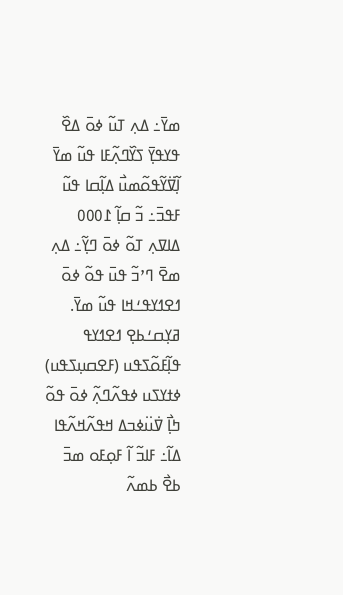ߘߌ߫߸ ߡߍ߲ ߠߎ߬ ߦߋ߫ ߡߐ߰ ߟߌߟߌ߲߫ ߖߌ߰ߣߍ߲߬ߓߊ ߟߎ߬ ߘߌ߫ ߊ߲߬ߜ߳ߌ߬ߟߋ߬ߘߎ߯ ߡߊ߲߬ߛߊ ߟߎ߬ ߓߟߏ߫߸ ߏ߬ ߛߊ߲߬ ߁߀߀߀ ߡߊߜߍ߲ ߠߋ߬ ߦߋ߫ ߣߌ߲߬߸ ߡߍ߲ ߘߐ߫ ߣߴߏ߬ ߟߎ߫ ߟߋ߬ ߦߋ߫ ߗߐߗߌߟߑߞߊ ߟߎ߬ ߘߌ߫. ߥߌ߲ߛߑߕߐ߲ ߗߐߗߌߟ ߟߊ߲߬ߓߋ߬ߖߟߎ (ߓߐߛߎ߲ߖߟߎ) ߦߙߌߖߎ ߦߟߍ߬ߣߍ߲߬ ߦߋ߫ ߟߋ߬ ߤߊ߲߯ ߜ߭ߎ߳ߦߏߡ ߞߟߍ߬ߞߍ߬ߟߊ ߡߊ߬߸ ߓߊߏ߬ ߊ߬ ߓߋ߲ߓߋ ߘߏ߫ ߕߐ߯ ߕߘߍ߬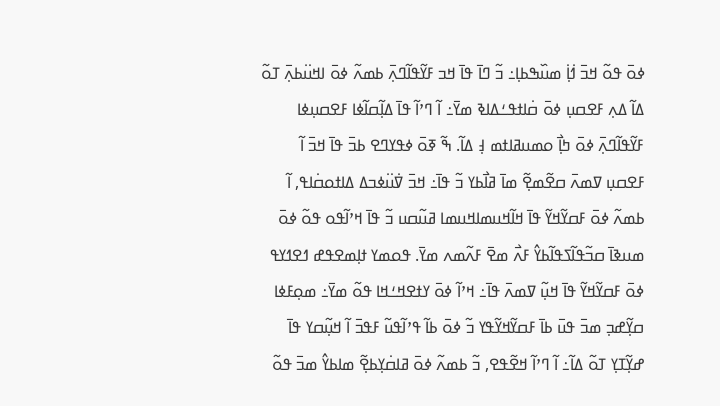ߦߋ߫ ߟߋ߬ ߞߏ߫ ߗ߭ߊ߲߭ ߘߎ߰ߒߕߊ߲߸ ߏ߬ ߣߊ߫ ߟߊ߫ ߞߏ ߓߌ߬ߟߊ߬ߣߍ߲߫ ߕߘߍ߬ ߦߋ߫ ߊߞߎ߳ߕߍ߲߫ ߠߋ߬ ߡߊ߬ ߡߍ߲ ߓߐߛߎ߲ ߦߋ߫ ߛ߭ߊߙߟߑߡߊߢ ߘߌ߫߸ ߊ߬ ߣߴߊ߬ ߟߊ߫ ߡߊ߲߬ߛߊ߬ߦߊ ߓߐߛߎ߲ߦߊ ߓߌ߬ߟߊ߬ߣߍ߲߫ ߦߋ߫ ߤߊ߲߯ ߋߘߎߥߊߙߘ ߃߲ ߡߊ߬. ߒ߬ ߧߋ߫ ߦߟߌߣߐ ߕߏ߫ ߟߊ߫ ߞߏ߫ ߊ߬ ߓߐߛߎ߲ ߜߘߍ߫ ߛߐ߬ߘߐ߲߬ ߘߊ߫ ߥߊ߯ߕߌ ߏ߬ ߟߊ߫߸ ߞߏ߫ ߜ߭ߎ߳ߦߏߡ ߡߊߙߋߛ߭ߊߟ, ߊ߬ ߕߘߍ߬ ߦߋ߫ ߓߛߌ߬ߞߌ߬ ߟߊ߫ ߞߊ߬ߞߎߘߊߞߎߘߊ ߥߎ߬ߛߎ ߏ߬ ߟߊ߫ ߞߴߊ߬ߟߋ ߟߋ߬ ߦߋ߫ ߘߎߢߊ߫ ߛߏ߬ߟߊ߬ߖߟߊ߬ߕߌ߮ ߓߍ߯ ߘߐ߫ ߓߍ߬ߘߍ ߘߌ߫. ߟߋߘߌ ߙߊ߲ߘߐߟߝ ߗߐߗߌߟ ߦߋ߫ ߓߛߌ߬ߞߌ߬ ߟߊ߫ ߞߎ߲߬ ߜߘߍ߫ ߟߊ߫߸ ߞߴߊ߬ ߦߋ߫ ߌߙߐߞߑߞߊ ߟߋ߬ ߘߌ߫߸ ߘߋ߲ߓߦߊ ߛߌ߲߬ߝߏ߲ ߘߏ߫ ߟߎ߫ ߕߊ߫ ߓߛߌ߬ߞߌ߬ߟߌ ߏ߬ ߦߋ߫ ߕߊ߬ ߟߴߊ߬ߟߎ߬ ߓߟߏ߫ ߊ߬ ߞߎ߲߬ߛߌ ߟߊ߫ ߝߌ߲߬ߠߌ߲ ߠߋ߬ ߡߊ߬߸ ߊ߬ ߣߴߊ߬ ߞߐ߬ߟߐ, ߏ߬ ߕߘߍ߬ ߦߋ߫ ߥߊߛ߭ߌ߲ߕߐ߲߬ ߘߊߕߌ߮ ߘߏ߫ ߟߋ߬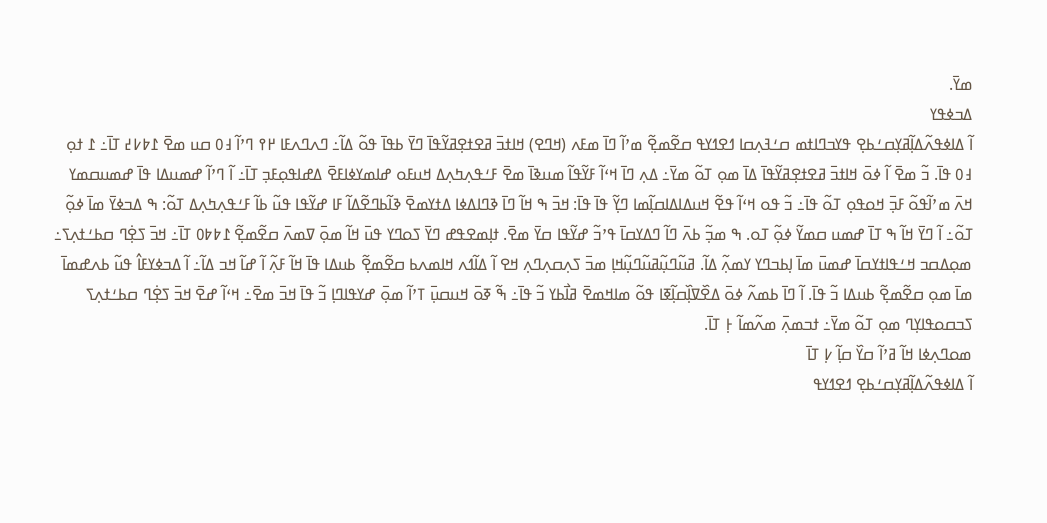ߘߌ߫.
ߡߏߦߟߌ
ߊ߬ ߡߊߦߟߍ߬ߡߊ߲߬ߥߌ߲ߛߑߕߐ߲ ߟߌߏߣߊߙߘ ߛߑߔߍ߲ߛߊ ߗߐߗߌߟ ߛߐ߬ߘߐ߲߬ ߘߴߊ߬ ߣߊ߫ ߘߓߍ (ߞߣߐ) ߞߊߙߏ߫ ߥߐߙߐ߲ߥߌ߬ߟߊ߫ ߣߌ߫ ߕߟߊ߫ ߟߋ߬ ߡߊ߬߸ ߣߍߣߍߓߊ ߂߉ ߣߴߊ߬ ߃߀ ߛߎ ߘߐ߫ ߁߈߇߄ ߠߊ߫߸ ߁ ߙߋ߲ ߃߀ ߟߊ߫. ߏ߬ ߘߐ߫ ߊ߬ ߦߋ߫ ߞߊߙߏ߫ ߥߐߙߐ߲ߥߌ߬ߟߊ߫ ߡߊ߫ ߘߋ߲ ߠߋ߬ ߘߌ߫߸ ߡߍ߲ ߣߊ߫ ߞߵߊ߬ ߓߌ߬ߟߊ߬ ߘߎߢߊ߫ ߘߐ߫ ߓߑߟߍ߲ߤߍ߲ߡ ߞߎߓߋ ߝߊߘߌߦߊߓߐ߫ ߡߝߊߟߋ߲ߓߏ߲ ߠߊ߫߸ ߊ߬ ߣߴߊ߬ ߝߘߎߡߊ ߟߊ߫ ߝߘߎߛߘߌ ߞߍ߫ ߘߴߊ߬ߟߋ߬ ߓߏ߲߫ ߞߋߟߋ߲ ߠߋ߬ ߟߊ߫߸ ߏ߬ ߟߋ ߞߵߊ߬ ߟߐ߬ ߞߎߡߊߡߊߛߊ߲߬ߘߊ ߣߌ߲߬ ߟߊ߫ ߟߊ߫: ߞߏ߫ ߒ ߞߊ߬ ߣߊ߫ ߢߣߊߡߦߊ ߡߙߌߘߐ߫ ߢߊ߬ߕߣߐ߬ߡߊ߬ ߓߊ ߝߌ߬ߟߊ ߟߎ߬ ߕߊ߬ ߓߑߟߍ߲ߤߍ߲ߡ ߠߋ߬: ߒ ߡߏߦߌ߫ ߘߊ߫ ߦߋ߲߬ ߠߋ߬߸ ߊ߬ ߣߌ߫ ߞߊ߬ ߒ ߠߊ߫ ߝߘߎ ߛߘߌ߬ ߦߋ߲߬ ߠߋ. ߒ ߘߏ߲߬ ߕߍ߫ ߣߊ߬ ߣߡߌߛߊ߫ ߟߴߏ߬ ߝߌ߬ߟߊ ߛߌ߫ ߘߐ߫. ߙߊ߲ߘߐߟߝ ߣߌ߫ ߖߋߣߌ ߟߎ߫ ߞߊ߬ ߘߋ߲߫ ߜߘߍ߫ ߛߐ߬ߘߐ߲߬ ߁߈߈߀ ߠߊ߫߸ ߞߏ߫ ߖߐ߲߭ߣ ߛߕߑߙߍ߲ߖ߸ ߘߋ߲ߡߛߏ ߞߑߟߊߙߌߛߊ߫ ߝߘߎ߫ ߘߊ߫ ߊ߲ߕߏߣߌ ߌߘߍ߲߬ ߡߊ߬. ߥߎ߬ߣߎ߲߬ߥߎ߬ߣߎ߲߬ߞߊ߲ ߘߏ߫ ߖߍ߲ߛߍ߲ߣߍ߲ ߞߐ ߊ߬ ߡߊ߬ߗߍ ߞߊߘߍߕ ߛߐ߬ߘߐ߲߬ ߕߎߡߊ ߟߊ߫ ߞߊ߬ ߓߍ߲߬ ߊ߬ ߝߊ߬ ߞߏ ߡߊ߬߸ ߊ߬ ߡߏߦߌߓߊ߮ ߟߎ߬ ߕߍߝߘߊ߫ ߘߊ߫ ߘߋ߲ ߛߐ߬ߘߐ߲߬ ߕߎߡߊ ߏ߬ ߟߊ߫. ߊ߬ ߣߊ߫ ߕߘߍ߬ ߦߋ߫ ߡߐ߰ߜߊ߲߰ߛߊ߲߬ߧߊ ߟߋ߬ ߘߊߞߘߐ߫ ߥߊ߯ߕߌ ߏ߬ ߟߊ߫߸ ߒ߬ ߧߋ߫ ߞߎߛߎ߲߫ ߠߴߊ߬ ߘߋ߲߫ ߝߌߟߊߣߊ߲ ߏ߬ ߟߊ߫ ߞߏ߫ ߘߐ߫߸ ߞߵߊ߬ ߝߐ߫ ߞߏ߫ ߖߐ߲߭ߣ ߛߕߑߙߍ߲ߖ ߖߏߛߋߟߊߌ߲ߣ ߘߋ߲ ߠߋ߬ ߘߌ߫߸ ߙߏߘߍ߲߫ ߘߍ߬ߘߊ߬ ߅߲ ߠߊ߫.
ߘߋߣߍ߲ߦߊ ߞߊ߬ ߥߴߊ߬ ߛߌ߰ ߛߊ߲߬ ߇߲ ߠߊ߫
ߊ߬ ߡߊߦߟߍ߬ߡߊ߲߬ߥߌ߲ߛߑߕߐ߲ ߗߐߗߌߟ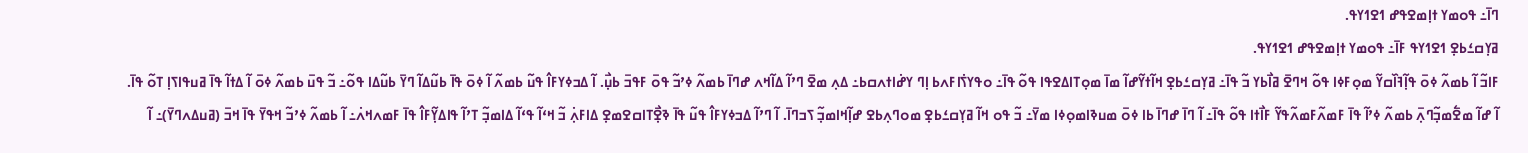ߣߊ߫߸ ߟߋߘߌ ߙߊ߲ߘߐߟߝ ߗߐߗߌߟ.
ߥߌ߲ߛߑߕߐ߲ ߗߐߗߌߟ ߓߊ߫߸ ߟߋߘߌ ߙߊ߲ߘߐߟߝ ߗߐߗߌߟ.
ߓߊߏ߬ ߊ߬ ߕߘߍ߬ ߦߋ߫ ߟߊ߲߬ߔߊ߰ߛߌ߬ ߘߋ߲ߓߦߊ ߟߋ߬ ߞߣߐ߫ ߥߊ߯ߕߌ ߏ߬ ߟߊ߫߸ ߥߌ߲ߛߑߕߐ߲ ߞߊ߬ߙߌ߬ߝߊ߬ ߘߊ߫ ߘߋ߲ߠߊߡߐߟߊ ߟߋ߬ ߟߊ߫߸ ߋߟߌߖ߭ߊߓߍߕ ߊ߲ߣ ߌߝ߭ߊߙߍߛߕ߸ ߡߍ߲ ߘߐ߫ ߣߴߊ߬ ߡߊ߬ߞߍ ߝߣߊ߫ ߕߘߍ߬ ߦߴߏ߬ ߟߋ߫ ߓߟߏ߫ ߕߎ߲߯. ߊ߬ ߡߏߦߌߓߊ߮ ߟߎ߬ ߕߘߍ߬ ߊ߬ ߦߋ߫ ߟߊ߫ ߕߎ߬ߡߊ߬ ߣߌ߫ ߕߎ߬ߡߊ ߟߋ߬߸ ߏ߬ ߟߎ߫ ߕߘߍ߬ ߦߋ߫ ߊ߬ ߡߙߊ߬ ߟߊ߫ ߥߎߟߊߖߊ߲ ߠߋ߬ ߟߊ߫. ߊ߬ ߝߊ߬ ߘߐ߱ߘߏ߲߬ߣߍ߲߫ ߕߘߍ߬ ߦߴߊ߬ ߟߊ߫ ߓߘߍ߬ߓߘߍ߬ߟߌ߬ ߓߊ߯ߙߊ ߟߋ߬ ߟߊ߫߸ ߊ߬ ߣߊ߫ ߝߣߊ߫ ߕߊ ߦߋ߫ ߘߎߢߊߘߋ߲ߦߊ ߘߌ߫߸ ߏ߬ ߟߋ ߞߊ߬ ߥߌ߲ߛߑߕߐ߲ ߘߋߣߍ߲ߕߐ ߝߊ߲߬ߞߊߘߏ߲߬ ߖߏߣߊ߫. ߊ߬ ߣߴߊ߬ ߡߏߦߌߓߊ߮ ߟߎ߬ ߟߊ߫ ߢߐ߲߯ߠߊߛߐߘߐ߲ ߡߊߓߍ߲߭ ߏ߬ ߞߵߊ߬ ߟߵߊ߬ ߡߊߘߏ߲߬ ߠߴߊ߬ ߟߊߡߌ߲߬ߓߊ߮ ߟߊ߫ ߓߘߍߞߍ߭߸ ߊ߬ ߕߘߍ߬ ߦߴߏ߬ ߞߟߌ߫ ߟߊ߫ ߞߏ߫ (ߥߎߡߍߣߌ߫)߸ ߊ߬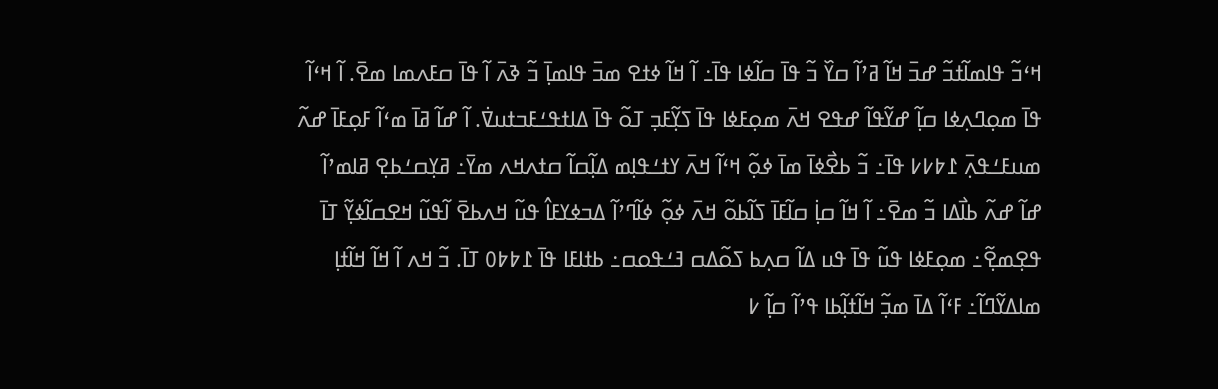ߞߵߏ߬ ߟߊߘߊ߬ߙߏ߬ ߝߏ߫ ߞߊ߬ ߥߴߊ߬ ߛߌ߰ ߏ߬ ߟߊ߫ ߛߊ߬ߦߊ ߟߊ߫߸ ߊ߬ ߞߊ߬ ߦߙߐ ߘߏ߫ ߟߊߘߊ߲߫ ߏ߬ ߢߍ߫ ߊ߬ ߟߊ߫ ߛߓߍߘߊ ߘߐ߫. ߊ߬ ߞߵߊ߬ ߟߊ߫ ߘߋ߲ߣߍ߲ߦߊ ߛߊ߲߬ ߝߌ߬ߟߊ߬ ߝߟߐ ߞߍ߫ ߘߋ߲ߓߦߊ ߟߊ߫ ߖߌ߲߬ߓߏ߲ ߠߋ߬ ߟߊ߫ ߡߊߙߟߑߓߏߙߎߜ߭. ߊ߬ ߝߊ߬ ߥߊ߫ ߘߵߊ߬ ߓߋ߲ߓߊ߫ ߝߍ߬ ߘߎߓߑߟߍ߲߫ ߁߈߇߇ ߟߊ߫߸ ߏ߬ ߕߐ߯ߦߊ߫ ߘߊ߫ ߦߋ߲߬ ߞߵߊ߬ ߞߍ߫ ߌߙߑߟߊ߲ߘ ߡߊ߲߬ߛߊ߬ ߛߙߍߞߍ ߘߌ߫߸ ߥߌ߲ߛߑߕߐ߲ ߥߊߘߴߊ߬ ߝߊ߬ ߝߍ߬ ߕߊ߯ߡߊ ߏ߬ ߘߐ߫߸ ߊ߬ ߞߊ߬ ߛߊ߲߭ ߛߊ߬ߓߊ߫ ߖߊ߬ߕߋ߬ ߞߍ߫ ߦߋ߲߬ ߦߊ߬ߣߴߊ߬ ߡߏߦߌߓߊ߮ ߟߎ߬ ߞߍߕߐ߫ ߊ߬ߟߎ߬ ߞߐߛߊ߬ߦߌ߲߬ ߠߊ߫ ߟߐ߲ߘߐ߲߬߸ ߘߋ߲ߓߦߊ ߟߎ߬ ߟߊ߫ ߟߎ ߡߊ߬ ߛߍ߲ߕ ߖߋ߬ߡߛ ߔߑߟߋߛ߸ ߕߙߊߓߊ ߟߊ߫ ߁߈߈߀ ߠߊ߫. ߏ߬ ߞߍ ߊ߬ ߞߊ߬ ߞߊ߬ߙߊ߲ ߘߊߡߌ߬ߣߊ߬߸ ߓߵߊ߬ ߡߊ߫ ߘߏ߲߬ ߞߊ߬ߙߊ߲߬ߕߊ ߟߴߊ߬ ߛߊ߲߬ ߇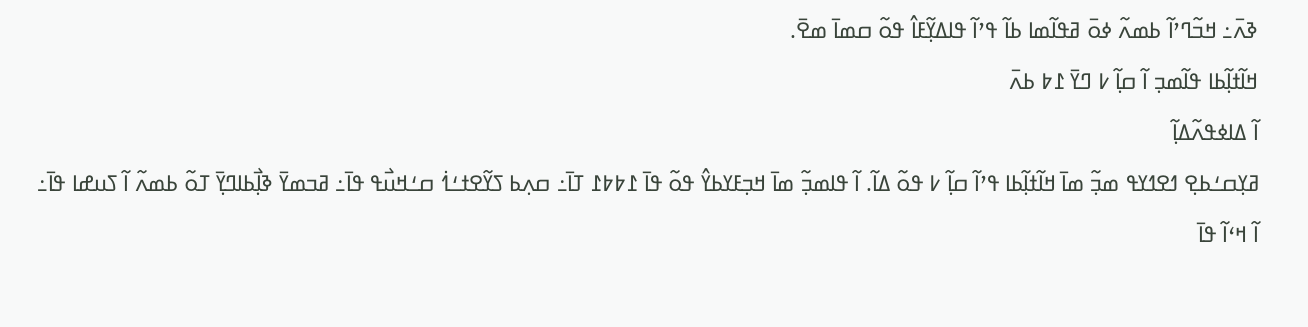ߢߍ߫߸ ߞߏ߬ߣߴߊ߬ ߕߘߍ߬ ߦߋ߫ ߥߟߊ߬ߘߊ ߕߊ߬ ߟߴߊ߬ ߟߊߡߌ߲߬ߓߊ߮ ߟߋ߬ ߛߘߊ߫ ߘߐ߫.
ߞߊ߬ߙߊ߲߬ߕߊ ߟߊ߬ߘߏ߲ ߊ߬ ߛߊ߲߬ ߇ ߣߌ߫ ߁߈ ߕߍ߫
ߊ߬ ߡߊߦߟߍ߬ߡߊ߲߬
ߥߌ߲ߛߑߕߐ߲ ߗߐߗߌߟ ߘߏ߲߬ ߘߊ߫ ߞߊ߬ߙߊ߲߬ߕߊ ߟߴߊ߬ ߛߊ߲߬ ߇ ߟߋ߬ ߡߊ߬. ߊ߬ ߟߊߘߏ߲߬ ߘߊ߫ ߞߏ߲ߓߌߕߌ߮ ߟߋ߬ ߟߊ߫ ߁߈߈߁ ߠߊ߫߸ ߛߍ߲ߕ ߖߌ߬ߐߙߑߗ߭ ߛߑߞߎ߯ߟ ߟߊ߫߸ ߥߏߘߌ߫ ߢߊ߲߯ߕߊߣߌ߲߫ ߠߋ߬ ߕߘߍ߬ ߊ߬ ߖߎߝߊ ߟߊ߫߸ ߊ߬ ߞߵߊ߬ ߟߊ߫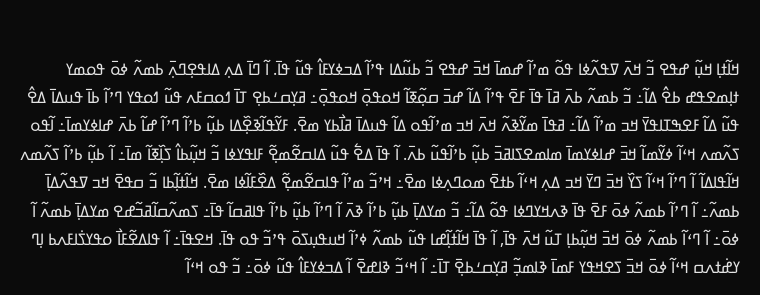ߞߊ߬ߙߊ߲ ߞߎ߲߬ ߝߟߐ ߏ߬ ߞߍ߫ ߜߟߍ߬ߦߊ ߟߋ߬ ߘߴߊ߬ ߝߘߊ߫ ߞߏ߫ ߝߟߐ ߏ߬ ߕߎ߬ߡߊ ߟߴߊ߬ ߡߏߦߌߓߊ߮ ߟߎ߬ ߟߊ߫. ߊ߬ ߣߊ߫ ߡߍ߲ ߡߊߟߐ߲ߣߍ߲߫ ߕߘߍ߬ ߦߋ߫ ߟߋߘߌ ߙߊ߲ߘߐߟߝ ߕߐ߮ ߡߊ߬߸ ߏ߬ ߕߘߍ߬ ߕߍ߫ ߥߊ߫ ߟߊ߫ ߓߐ߫ ߟߴߊ߬ ߡߊ߬ ߝߏ߫ ߛߋ߲߬ߧߊ߬ ߞߋߟߋ߲߫ ߞߋߟߋ߲߫߸ ߥߌ߲ߛߑߕߐ߲ ߠߊ߫ ߗߋߛߓߍ ߟߎ߬ ߗߋߟߌ ߣߴߊ߬ ߕߊ߫ ߟߎߡߊ߫ ߡߐ߮ ߟߎ߬ ߡߊ߬ ߓߐߒߠߊߟߌ߫ ߞߏ ߘߴߊ߬ ߡߊ߬߸ ߥߟߊ߫ ߘߌ߬ߢߍ߬ ߞߍ߫ ߞߏ ߘߴߊ߬ߟߋ ߡߊ߬ ߟߎߡߊ߫ ߥߊ߯ߕߌ ߘߐ߫. ߓߌ߬ߟߊ߬ߢߐ߲߰ߡߊ ߕߎ߲߬ ߕߴߊ߬ ߣߴߊ߬ ߝߊ߬ ߕߍ߫ ߝߊߦߌߘߊ߫߸ ߊ߬ߟߋ ߖߍ߬ߘߍ ߞߵߊ߬ ߦߌ߬ߘߊ߬ ߞߏ߫ ߝߊߦߌߘߊ߫ ߘߊߘߐߖߊߥߏ߫ ߕߎ߲߬ ߕߴߊ߬ߟߎ߬ ߕߍ߫. ߊ߬ ߟߊ߫ ߡߐ߱ ߟߎ߬ ߡߊߛߐ߬ߘߐ߲߬ ߓߊߟߌߦߊ ߏ߬ ߞߎ߲߬ߕߊ߮ ߖߊ߲߰ߧߊ߬ ߘߊ߫߸ ߊ߬ ߕߎ߲߬ ߕߴߊ߬ ߖߍ߬ߘߍ ߞߊ߬ߟߊߡߊ߬ ߊ߬ ߣߴߊ߬ ߞߵߊ߬ ߖߌ߰ ߞߏ߫ ߣߌ߫ ߞߏ ߡߍ߲ ߞߵߊ߬ ߕߙߐ߫ ߘߋߣߍ߲ߦߊ ߘߐ߫߸ ߞߴߏ߬ ߘߴߊ߬ ߟߊߛߐ߬ߘߐ߲߬ ߡߐ߰ߓߊ߬ߦߊ ߘߐ߫. ߞߊ߬ߙߊ߲߬ߕߊ ߏ߬ ߛߟߐ߫ ߞߏ ߜߟߍ߬ߡߊ߲߫ ߕߘߍ߬߸ ߊ߬ ߣߴߊ߬ ߕߘߍ߬ ߦߋ߫ ߓߐ߫ ߟߊ߫ ߢߍߞߌߣߦߊ ߟߋ߬ ߡߊ߬߸ ߏ߬ ߘߌߡߊ߲߫ ߕߎ߲߬ ߕߴߊ߬ ߢߍ߫ ߊ߬ ߣߴߊ߬ ߕߎ߲߬ ߕߴߊ߬ ߟߊߥߛߊ߬ ߟߊ߫߸ ߖߘߍ߬ߛߊ߬ߥߏ߬ߝߐ ߘߌߡߊ߲߫ ߕߘߍ߬ ߊ߬ ߦߋ߫߸ ߊ߬ ߣߵߊ߬ ߕߘߍ߬ ߦߋ߫ ߞߏ߫ ߞߎ߲߬ߕߊ߲ ߠߎ߬ ߞߍ߫ ߟߊ߫, ߊ߬ ߟߊ߫ ߞߊ߬ߙߊ߲߬ߝߊ ߟߎ߬ ߕߘߍ߬ ߦߴߊ߬ ߞߎߟߎ߲ߖߋ߫ ߟߴߏ߬ ߟߋ ߟߊ߫. ߞߐߟߊ߫߸ ߊ߬ ߟߊߡߐ߬ߓߊ߯ ߋߟߌߖ߭ߊߓߍߕ ߊ߲ߣ ߌߝ߭ߙߍߛ ߞߵߊ߬ ߦߋ߫ ߞߏ߫ ߖߐߞߟߌ ߓߘߊ߫ ߢߊߘߏ߲߬ ߥߌ߲ߛߑߕߐ߲߫ ߠߊ߫߸ ߊ߬ ߞߵߏ߬ ߢߊߝߐ߫ ߊ߬ ߡߏߦߌߓߊ߮ ߟߎ߬ ߦߋ߫߸ ߏ߬ ߟߋ ߞߵߊ߬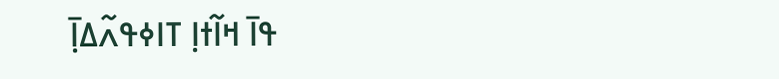ߟߊ߫ ߞߊ߬ߙߊ߲ ߠߊߦߟߍ߬ߡߊ߲߫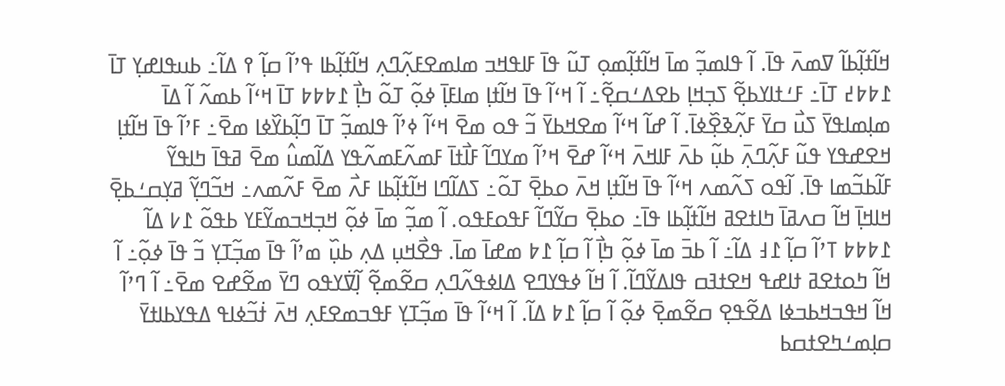ߞߊ߬ߙߊ߲߬ߕߊ߬ ߜߘߍ߫ ߟߊ߫. ߊ߬ ߟߊߘߏ߲߬ ߘߊ߫ ߞߊ߬ߙߊ߲߬ߘߋ߲ ߠߎ߬ ߟߊ߫ ߓߊߟߞߏ ߘߊߘߐߓߍ߲߬ߣߍ߲ ߞߊ߬ߙߊ߲߬ߕߊ ߟߴߊ߬ ߛߊ߲߬ ߉ ߡߊ߬߸ ߕߎߟߊߝߌ߲ ߠߊ߫ ߁߈߈߄ ߠߊ߫߸ ߓߑߙߊߌߕߐ߲߬ ߖߏ߲ߞߊ߲ ߕߐߡߑߛߐ߲߬߸ ߊ߬ ߞߵߊ߬ ߟߊ߫ ߞߊ߬ߙߊ߲ ߘߊߓߊ߲߫ ߦߋ߲߬ ߠߋ߬ ߤߊ߲߯ ߁߈߈߈ ߠߊ߫ ߞߵߊ߬ ߕߘߍ߬ ߊ߬ ߡߊ߫ ߘߊ߲ߘߊߟߌ߫ ߖߎ߯ ߛߌ߫ ߓߍ߲߬ߢߐ߲߰ߦߊ߫. ߊ߬ ߝߊ߬ ߞߵߊ߬ ߘߐߞߕߌ߫ ߏ߬ ߟߋ ߘߐ߫ ߞߵߊ߬ ߦߴߊ߬ ߟߊߘߏ߲߬ ߠߊ߫ ߣߊ߲߬ߕߌ߰ߦߊ ߘߐ߫߸ ߓߴߊ߬ ߟߊ߫ ߞߊ߬ߙߊ߲ ߞߐߝߟߌ ߟߎ߬ ߓߍ߲߬ߣߍ߲߫ ߕߎ߲߬ ߕߍ߫ ߓߊߞߍ߫ ߞߵߊ߬ ߝߐ߫ ߞߴߊ߬ ߘߌߣߊ߬ ߓߊ߯ߙߊ߫ ߓߘߍ߬ߓߘߍ߬ߟߌ ߡߊ߬ߘߎ߮ ߘߐ߫ ߥߟߊ߫ ߤߊߟߌ߬ ߓߊ߬ߕߏ߬ߘߊ ߟߊ߫. ߊ߬ߟߋ ߖߍ߬ߘߍ ߞߵߊ߬ ߟߊ߫ ߞߊ߬ߙߊ߲ ߞߍ߫ ߋߕߐ߲߫ ߠߋ߬߸ ߖߡߊ߬ߣߊ ߞߊ߬ߙߊ߲߬ߕߊ ߓߍ߯ ߘߐ߫ ߓߍ߬ߘߍ߸ ߞߏ߬ߣߌ߲߬ ߥߌ߲ߛߑߕߐ߲߫ ߞߊߞߊ߲߫ ߞߊ߬ ߛߍߥߊ߫ ߤߊߙߐߥ ߞߊ߬ߙߊ߲߬ߕߊ ߟߊ߫߸ ߋߕߐ߲߫ ߛߌ߬ߣߊ߬ ߓߟߋߓߟߋ. ߊ߬ ߘߏ߲߬ ߘߊ߫ ߦߋ߲߬ ߞߏ߲ߞߏߘߌ߬ߓߌ ߕߟߋ߬ ߁߇ ߡߊ߬ ߁߈߈߈ ߠߴߊ߬ ߛߊ߲߬ ߁߃ ߡߊ߬߸ ߊ߬ ߕߏ߫ ߘߊ߫ ߦߋ߲߬ ߤߊ߲߯ ߊ߬ ߛߊ߲߬ ߁߈ ߘߝߊ߫ ߘߊ߫. ߟߐ߯ߞߎ߲ ߡߍ߲ ߕߎ߲߰ ߘߴߊ߬ ߟߊ߫ ߘߏ߲߬ߠߌ߲ ߏ߬ ߟߊ߫ ߦߋ߲߬߸ ߊ߬ ߞߊ߬ ߤߋߙߐߥ ߙߊߝߟ ߞߐߙߔߛ ߟߊߡߌ߬ߣߊ߬. ߊ߬ ߞߊ߬ ߦߟߌߣߐ ߡߊߦߟߍ߬ߣߍ߲ ߛߐ߬ߘߐ߲߬ ߊ߲߬ߜ߭ߌߟߋ ߣߌ߫ ߘߐ߬ߝߐ ߘߐ߫߸ ߊ߬ ߣߴߊ߬ ߞߊ߬ ߞߟߏߞߕߏߦߊ ߡߐ߬ߟߐ߲ ߛߐ߬ߘߐ߲߫ ߦߋ߲߬ ߊ߬ ߛߊ߲߬ ߁߈ ߡߊ߬. ߊ߬ ߞߵߊ߬ ߟߊ߫ ߘߏ߲߬ߠߌ߲ ߓߟߏߘߐߓߍ߲ ߞߍ߫ ߙ߭ߏ߬ߦߊߟ ߡߟߌߕߊߙߌ߫ ߛߊ߲ߘߑߤߐߙߛߕ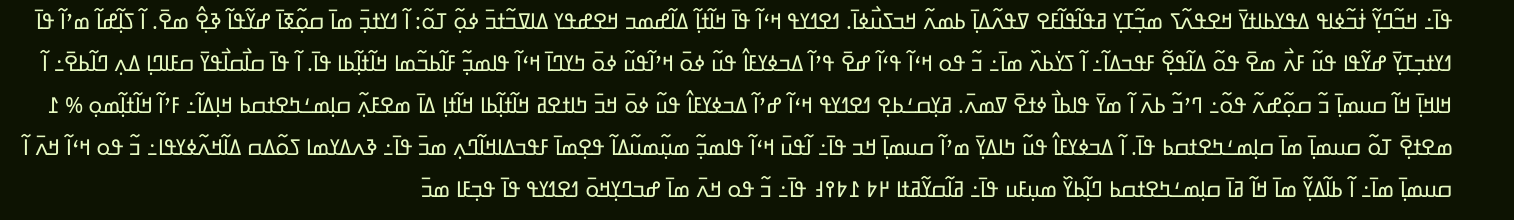ߟߊ߫߸ ߞߏ߬ߣߌ߲߬ ߙ߭ߏ߬ߦߊߟ ߡߟߌߕߊߙߌ߫ ߞߐߟߍ߬ߖ ߘߏ߲߬ߠߌ߲ ߥߟߊ߬ߟߊ߬ߓߐ ߜߟߍ߬ߡߊ߲߫ ߕߘߍ߬ ߞߏߖߎ߯ߦߊ߫. ߗߐߗߌߟ ߞߵߊ߬ ߟߊ߫ ߞߊ߬ߙߊ߲߬ ߡߊ߬ߝߘߏ ߞߐߝߟߌ ߡߊߜߏ߬ߙߏ߫ ߦߋ߲߬ ߠߋ߬: ߊ߬ ߗߌߙߏ߲߫ ߘߊ߫ ߛߋ߲߬ߧߊ߫ ߝߌ߬ߟߊ߬ ߢߐ߲߮ ߘߐ߫. ߊ߬ ߖߊ߲߬ߝߊ߬ ߘߴߊ߬ ߟߊ߫ ߗߌߙߏ߲ߠߌ߲߫ ߝߌ߬ߟߊ ߟߎ߬ ߓߍ߯ ߘߐ߫ ߟߋ߬ ߡߊ߬ߟߐ߲߬ ߓߟߏߡߊ߬߸ ߊ߬ ߖߌ߭ߕߍ߰ ߘߊ߫߸ ߏ߬ ߟߋ ߞߵߊ߬ ߟߵߊ߬ ߝߐ߫ ߟߴߊ߬ ߡߏߦߌߓߊ߮ ߟߎ߬ ߦߋ߫ ߞߴߊ߬ߟߎ߬ ߦߋ߫ ߤߌߣߊ߫ ߞߵߊ߬ ߟߊߘߏ߲߬ ߓߊ߬ߕߏ߬ߘߊ ߞߊ߬ߙߊ߲߬ߕߊ ߟߊ߫. ߊ߬ ߟߊ߫ ߛߊ߯ߛߊ߯ߟߌ߫ ߛߓߊߣߊ߲ ߡߍ߲ ߣߊ߬ߕߐ߫߸ ߊ߬ ߞߊߞߊ߲߫ ߞߊ߬ ߛߎߘߊ߲߫ ߏ߬ ߛߋ߲߬ߝߍ߬ ߟߋ߬߸ ߣߴߏ߬ ߕߍ߫ ߊ߬ ߘߌ߫ ߟߊߕߊ߯ ߦߙߐ߫ ߜߘߍ߫. ߥߌ߲ߛߑߕߐ߲ ߗߐߗߌߟ ߞߵߊ߬ ߝߴߊ߬ ߡߏߦߌߓߊ߮ ߟߎ߬ ߦߋ߫ ߞߏ߫ ߤߊߙߐߥ ߞߊ߬ߙߊ߲߬ߕߊ ߞߊ߬ߙߊ߲ ߡߊ߫ ߘߐߓߍ߲߬ ߛߊ߲ߘߑߤߐߙߛߕ ߞߊ߲ߡߊ߬߸ ߓߴߊ߬ ߞߊ߬ߙߊ߲߬ߘߋ߲ % ߁ ߘߐߙߐ߲߫ ߠߋ߬ ߛߎߘߊ߲߫ ߘߊ߫ ߛߊ߲ߘߑߤߐߙߛߕ ߟߊ߫. ߊ߬ ߡߏߦߌߓߊ߮ ߟߎ߬ ߤߊߡߌ߲߫ ߘߴߊ߬ ߛߎߘߊ߲߫ ߞߏ ߟߊ߫߸ ߊ߬ߟߎ߫ ߞߵߊ߬ ߟߊߘߏ߲߬ ߘߎ߲߬ߘߎ߬ߡߊ߬ ߟߐ߲ߘߊ߫ ߓߟߏߡߊߞߊ߬ߣߍ߲ ߘߏ߫ ߟߊ߫߸ ߢߍߡߌߘߊ ߖߋ߬ߡߛ ߡߊ߬ߞߍ߬ߦߌߟߊ߸ ߏ߬ ߟߋ ߞߵߊ߬ ߞߍ߫ ߊ߬ ߛߎߘߊ߲߫ ߘߊ߫߸ ߊ߬ ߕߊ߬ߡߌ߲߬ ߘߊ߫ ߞߊ߬ ߥߊ߫ ߛߊ߲ߘߑߤߐߙߛߕ ߣߊ߲߬ߕߌ߰ ߘߎ߲ߓߎ ߟߊ߫߸ ߥߊ߬ߛߌ߬ߥߙߊ ߂߈ ߁߈߉߃ ߟߊ߫߸ ߏ߬ ߟߋ ߞߍ߫ ߘߊ߫ ߝߏߣߌ߲ߞߋ߫ ߗߐߗߌߟ ߟߊ߫ ߟߏ߲ߓߊ ߘߏ߫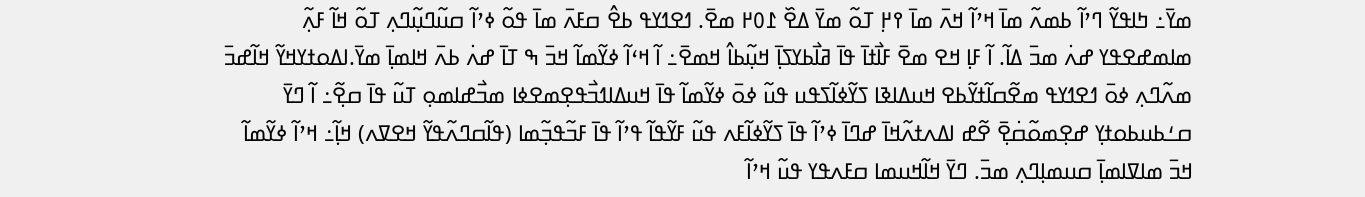ߘߌ߫߸ ߤߊߟߌ߬ ߣߴߊ߬ ߕߘߍ߬ ߘߊ߫ ߞߴߊ߬ ߞߍ߫ ߘߊ߫ ߉߂߲ ߠߋ߬ ߘߌ߫ ߡߐ߰ ߁߀߂ ߘߐ߫. ߗߐߗߌߟ ߕߐ߮ ߛߓߍ߫ ߘߊ߫ ߟߋ߬ ߦߴߊ߬ ߛߎ߬ߣߎ߲߬ߣߍ߲ ߠߋ߬ ߞߊ߬ ߓߍ߲߬ ߘߊߘߝߐߟߌ ߝߍ߭ ߘߏ߫ ߡߊ߬. ߊ߬ ߓߊ߲ ߞߐ ߘߐ߫ ߓߊ߯ߙߊ߫ ߟߊ߫ ߥߊ߯ߕߌߖߊ߲߫ ߞߎ߲߬ߕߊ߮ ߞߘߐ߫߸ ߊ߬ ߞߵߊ߬ ߦߌ߬ߘߊ߬ ߞߏ߫ ߒ ߠߊ߫ ߝߍ߭ ߕߍ߫ ߞߊߘߊ߲߫ ߘߌ߫.ߊߡߋߙߌߞߌ߬ ߞߊ߬ߝߏ߫ ߘߍ߬ߣߍ߲ ߦߋ߫ ߗߐߗߌߟ ߘߐ߬ߛߊ߬ߙߌ߬ߕߐ ߞߎߡߊߢߊ ߖߌ߬ߦߊ߬ߖߟߎ ߟߎ߬ ߦߋ߫ ߦߌ߬ߘߊ߬ ߟߊ߫ ߞߎߡߊߗߏ߯ߟߐ߲ߘߐߦߊ ߘߏ߯ߝߊߘߋ߲ ߠߎ߬ ߟߊ߫ ߛߐ߲߬߸ ߊ߬ ߣߌ߫ ߛߑߕߎߕߋߙߌ߲ ߝߐ߲ߘߋ߬ߛ߭ߐ߲߫ ߐ߬ߝ ߊߡߍߙߍ߬ߞߊ߫ ߝߣߊ߫ ߦߴߊ߬ ߟߊ߫ ߖߌ߬ߦߊ߬ߓߍ ߟߎ߬ ߓߌ߬ߟߊ߬ ߟߴߊ߬ ߟߊ߫ ߓߏ߬ߟߏ߲߬ߘߊ (ߟߊ߬ߛߣߍ߬ߟߌ߬ ߞߐߜߍ) ߞߊ߲߬߸ ߞߴߊ߬ ߦߌ߬ߘߊ߬ ߞߏ߫ ߘߊߜߊߘߊ߲߫ ߛߎߘߊ߲ߣߍ߲ ߘߏ߫. ߣߌ߫ ߞߊ߬ߞߎߘߊ ߛߓߍߟߌ ߟߎ߬ ߞߴߊ߬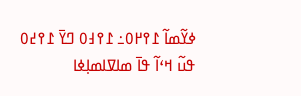ߦߌ߬ߘߊ߬ ߁߉߂߀߸ ߁߉߃߀ ߣߌ߫ ߁߉߄߀ ߟߎ߬ ߞߵߊ߬ ߟߊ߫ ߘߊߜߊߘߊ߲ߦߊ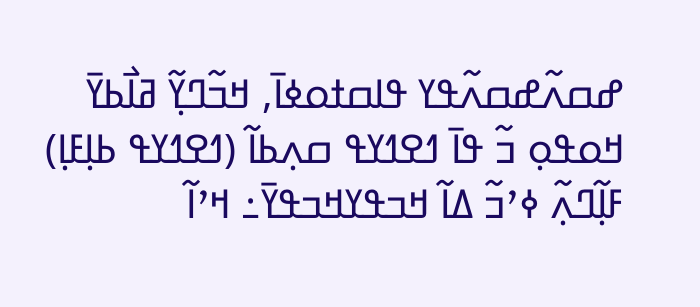ߝߛߍ߬ߝߛߍ߬ߟߌ ߟߊߛߙߋߦߊ߫, ߞߏ߬ߣߌ߲߬ ߥߊ߯ߕߌ߫ ߞߋߟߋ߲ ߏ߬ ߟߊ߫ ߗߐߗߌߟ ߛߍ߲ߕߊ߬ (ߗߐߗߌߟ ߕߊ߲ߓߊ߲) ߓߊ߲߬ߣߍ߲߬ ߦߴߏ߬ ߡߊ߬ ߞߏߟߌߞߏߟߌ߫߸ ߞߴߊ߬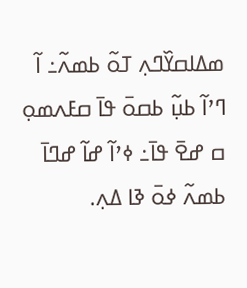ߘߡߊߛߌ߰ߣߍ߲ ߠߋ߬ ߕߘߍ߬߸ ߊ߬ ߣߴߊ߬ ߕߎ߲߬ ߕߛߋ߫ ߟߊ߫ ߛߓߍߘߋ߲ ߛ ߝߐ߫ ߟߊ߫߸ ߦߴߊ߬ ߝߊ߬ ߝߣߊ߫ ߕߘߍ߬ ߦߋ߫ ߢߊ ߡߍ߲.